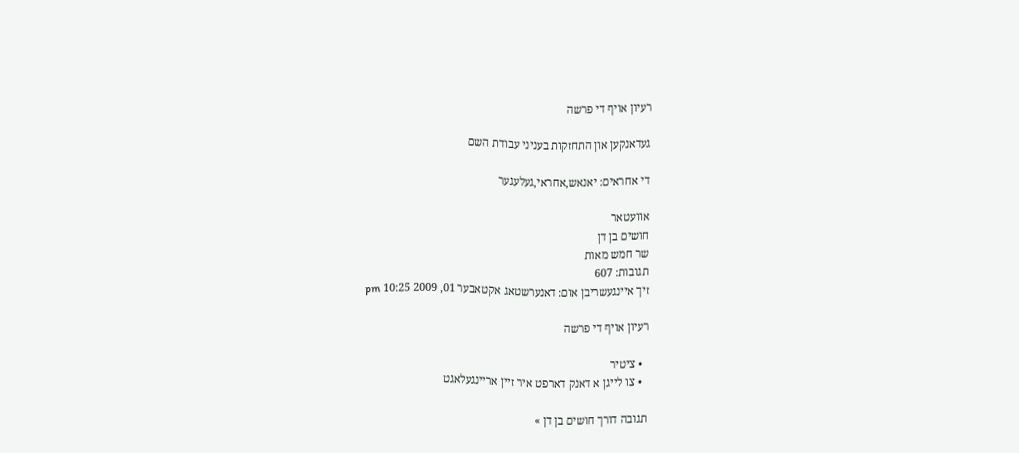רעיון אויף די פרשה

געדאנקען און התחזקות בעניני עבודת השם

די אחראים: יאנאש,אחראי,געלעגער

אוועטאר
חושים בן דן
שר חמש מאות
תגובות: 607
זיך איינגעשריבן אום: דאנערשטאג אקטאבער 01, 2009 10:25 pm

רעיון אויף די פרשה

  • ציטיר
  • צו לייגן א דאנק דארפט איר זיין אריינגעלאגט

תגובה דורך חושים בן דן »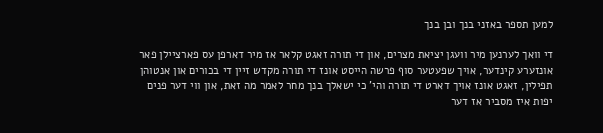למען תספר באזני בנך ובן בנך

די וואך לערנען מיר וועגן יציאת מצרים, און די תורה זאגט קלאר אז מיר דארפן עס פארציילן פאר אונזערע קינדער, אויך שפעטער סוף פרשה הייסט אונז די תורה מקדש זיין די בכורים און אנטוהן תפילין, זאגט אונז אויך דארט די תורה והי' כי ישאלך בנך מחר לאמר מה זאת, און ווי דער פנים יפות איז מסביר אז דער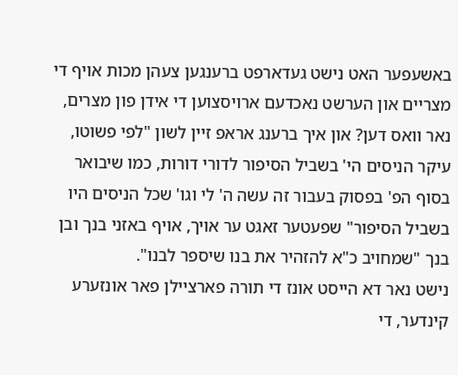באשעפער האט נישט געדארפט ברענגען צעהן מכות אויף די מצריים און הערשט נאכדעם ארויסצוען די אידן פון מצרים, נאר וואס דען? און איך ברענג אראפ זיין לשון "לפי פשוטו, עיקר הניסים הי' בשביל הסיפור לדורי דורות, כמו שיבואר בסוף הפ' בפסוק בעבור זה עשה ה' לי וגו' שכל הניסים היו בשביל הסיפור" שפעטער זאגט ער אויך, אויף באזני בנך ובן בנך "שמחויב כ"א להזהיר את בנו שיספר לבנו".
נישט נאר דא הייסט אונז די תורה פארציילן פאר אונזערע קינדער, די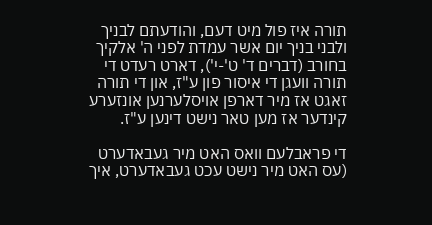תורה איז פול מיט דעם, והודעתם לבניך ולבני בניך יום אשר עמדת לפני ה' אלקיך בחורב (דברים ד' ט'-י'), דארט רעדט די תורה וועגן די איסור פון ע"ז, און די תורה זאגט אז מיר דארפן אויסלערנען אונזערע קינדער אז מען טאר נישט דינען ע"ז.

די פראבלעם וואס האט מיר געבאדערט (עס האט מיר נישט עכט געבאדערט, איך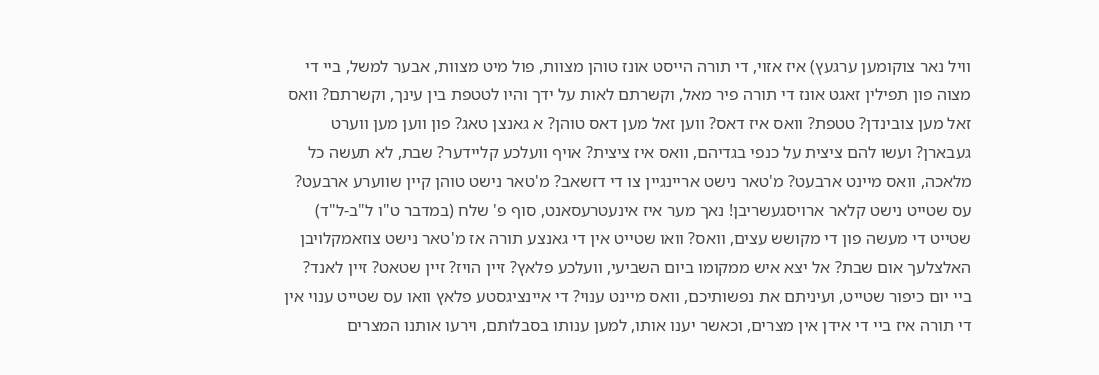וויל נאר צוקומען ערגעץ) איז אזוי, די תורה הייסט אונז טוהן מצוות, פול מיט מצוות, אבער למשל, ביי די מצוה פון תפילין זאגט אונז די תורה פיר מאל, וקשרתם לאות על ידך והיו לטטפת בין עינך, וקשרתם? וואס זאל מען צובינדן? טטפת? וואס איז דאס? ווען זאל מען דאס טוהן? א גאנצן טאג? פון ווען מען ווערט געבארן? ועשו להם ציצית על כנפי בגדיהם, וואס איז ציצית? אויף וועלכע קליידער? שבת, לא תעשה כל מלאכה, וואס מיינט ארבעט? מ'טאר נישט אריינגיין צו די דזשאב? מ'טאר נישט טוהן קיין שווערע ארבעט? עס שטייט נישט קלאר ארויסגעשריבן! נאך מער איז אינעטרעסאנט, סוף פ' שלח (במדבר ט"ו ל"ב-ל"ד) שטייט די מעשה פון די מקושש עצים, וואס? וואו שטייט אין די גאנצע תורה אז מ'טאר נישט צוזאמקלויבן האלצלעך אום שבת? אל יצא איש ממקומו ביום השביעי, וועלכע פלאץ? זיין הויז? זיין שטאט? זיין לאנד?
ביי יום כיפור שטייט, ועיניתם את נפשותיכם, וואס מיינט ענוי? די איינציגסטע פלאץ וואו עס שטייט ענוי אין די תורה איז ביי די אידן אין מצרים, וכאשר יענו אותו, למען ענותו בסבלותם, וירעו אותנו המצרים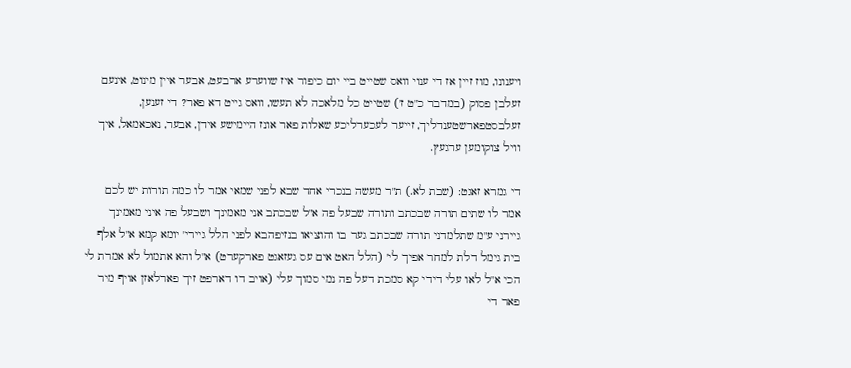ויענונו, מוז זיין אז די ענוי וואס שטייט ביי יום כיפור איז שווערע ארבעט, אבער איין מינוט, אינעם זעלבן פסוק (במדבר כ"ט ז') שטייט כל מלאכה לא תעשו, וואס גייט דא פאר? די זענען, זעלבסטפארשטענדליך, זייער לעכערליכע שאלות פאר אונז היימישע אידן, אבער, נאכאמאל, איך וויל צוקומען ערגעץ.

די גמרא זאגט: (שבת לא.) ת"ר מעשה בנכרי אחד שבא לפני שמאי אמר לו כמה תורות יש לכם אמר לו שתים תורה שבכתב ותורה שבעל פה א"ל שבכתב אני מאמינך ושבעל פה איני מאמינך גיירני ע"מ שתלמדני תורה שבכתב גער בו והוציאו בנזיפהבא לפני הלל גיירי' יומא קמא א"ל אלף בית גימל דלת למחר אפיך לי' (הלל האט אים עס געזאגט פארקערט) א"ל והא אתמול לא אמרת לי הכי א"ל לאו עלי דידי קא סמכת דעל פה נמי סמוך עלי (אויב דו דארפט זיך פארלאזן אויף מיר פאר די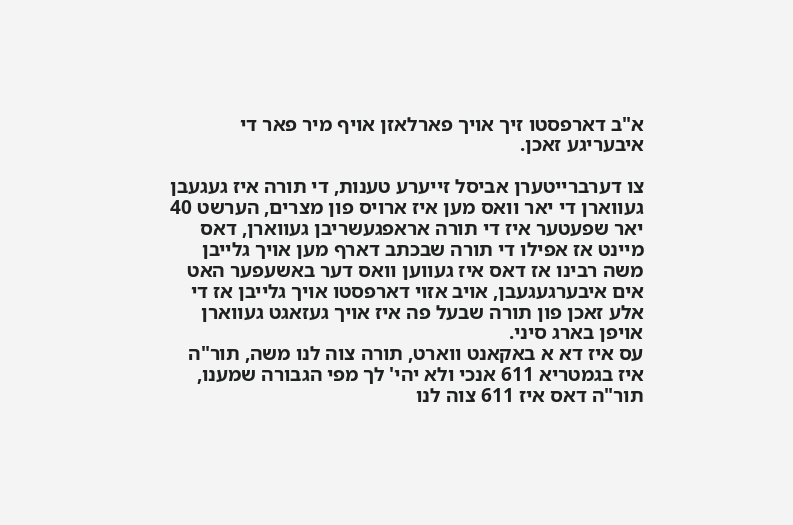א"ב דארפסטו זיך אויך פארלאזן אויף מיר פאר די איבעריגע זאכן.

צו דערברייטערן אביסל זייערע טענות, די תורה איז געגעבן געווארן די יאר וואס מען איז ארויס פון מצרים, הערשט 40 יאר שפעטער איז די תורה אראפגעשריבן געווארן, דאס מיינט אז אפילו די תורה שבכתב דארף מען אויך גלייבן משה רבינו אז דאס איז געווען וואס דער באשעפער האט אים איבערגעגעבן, אויב אזוי דארפסטו אויך גלייבן אז די אלע זאכן פון תורה שבעל פה איז אויך געזאגט געווארן אויפן בארג סיני.
עס איז דא א באקאנט ווארט, תורה צוה לנו משה, תור"ה איז בגמטריא 611 אנכי ולא יהי' לך מפי הגבורה שמענו, תור"ה דאס איז 611 צוה לנו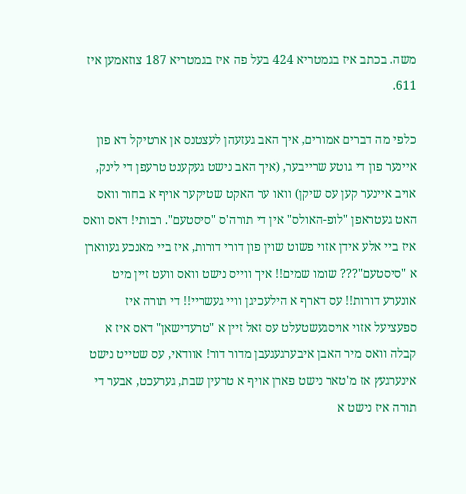משה. בכתב איז בגמטריא 424 בעל פה איז בגמטריא 187 צוזאמען איז 611.

כלפי מה דברים אמורים, איך האב געזעהן לעצטנס אן ארטיקל דא פון איינער פון די גוטע שרייבער, (איך האב נישט געקענט טרעפן די לינק, אויב איינער קען עס שיקן) וואו ער האקט שטיקער אויף א בחור וואס האט געטראפן "לופ-האולס" אין די תורה'ס "סיסטעם". רבותי! דאס וואס איז ביי אלע אידן אזוי פשוט שוין פון דורי דורות, איז ביי מאנכע געווארן א "סיסטעם"??? שומו שמים!! איך ווייס נישט וואס וועט זיין מיט אונערע דורות!! עס דארף א הילעכיגן וויי געשריי!! די תורה איז ספעציעל אזוי אויסגעשטעלט עס זאל זיין א "טרעדישאן" דאס איז א קבלה וואס מיר האבן איבערגעגעבן מדור דור! אוודאי, עס שטייט נישט אינערגעץ אז מ'טאר נישט פארן אויף א טרעין שבת, גערעכט, אבער די תורה איז נישט א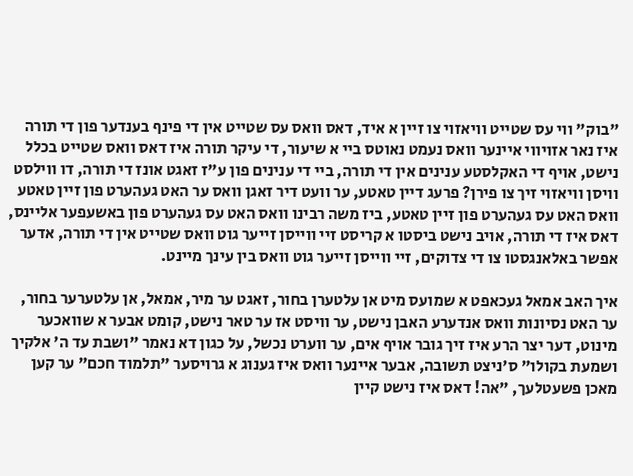"בוק" ווי עס שטייט וויאזוי צו זיין א איד, דאס וואס עס שטייט אין די פינף בענדער פון די תורה איז נאר אזויווי איינער וואס נעמט נאוטס ביי א שיעור, די עיקר תורה איז דאס וואס שטייט בכלל נישט, אויף די האקלסטע ענינים אין די תורה, ביי די ענינים פון ע"ז זאגט אונז די תורה, דו ווילסט וויסן וויאזוי זיך צו פירן? פרעג דיין טאטע, ער וועט דיר זאגן וואס ער האט געהערט פון זיין טאטע וואס האט עס געהערט פון זיין טאטע, ביז משה רבינו וואס האט עס געהערט פון באשעפער אליינס, דאס איז די תורה, אויב נישט ביסטו א קריסט זיי ווייסן זייער גוט וואס שטייט אין די תורה, אדער אפשר באלאנגסטו צו די צדוקים, זיי ווייסן זייער גוט וואס בין עינך מיינט.

איך האב אמאל געכאפט א שמועס מיט אן עלטערן בחור, זאגט ער מיר, אמאל, אן עלטערער בחור, ער האט נסיונות וואס אנדערע האבן נישט, ער וויסט אז ער טאר נישט, קומט אבער א שוואכער מינוט, דער יצר הרע איז זיך גובר אויף אים, ער ווערט נכשל, על כגון דא נאמר "ושבת עד ה' אלקיך ושמעת בקולו" ס'ניצט תשובה, אבער איינער וואס איז גענוג א גרויסער "תלמוד חכם" ער קען מאכן פשעטלעך, "אה! דאס איז נישט קיין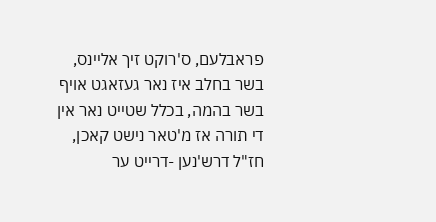פראבלעם, ס'רוקט זיך אליינס, בשר בחלב איז נאר געזאגט אויף בשר בהמה, בכלל שטייט נאר אין די תורה אז מ'טאר נישט קאכן, חז"ל דרש'נען -דרייט ער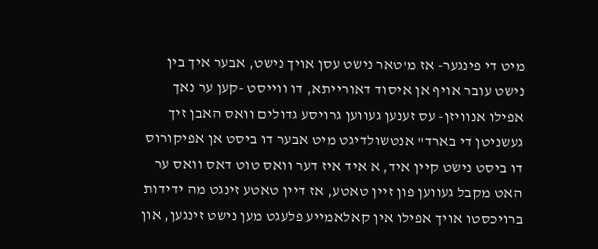מיט די פינגער- אז מ'טאר נישט עסן אויך נישט, אבער איך בין נישט עובר אויף אן איסוד דאורייתא, דו ווייסט -קען ער נאך אפילו אנוויזן- עס זענען געווען גרויסע גדולים וואס האבן זיך געשניטן די בארד" אנטשולדיגט מיט אבער דו ביסט אן אפיקורוס דו ביסט נישט קיין איד, א איד איז דער וואס טוט דאס וואס ער האט מקבל געווען פון זיין טאטע, אז דיין טאטע זינגט מה ידידות ברויכסטו אויך אפילו אין קאלאמייע פלעגט מען נישט זינגען, און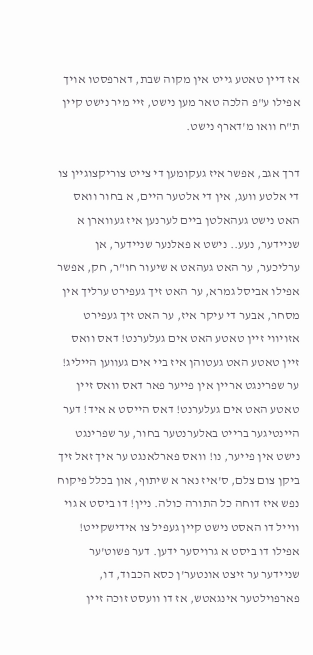אז דיין טאטע גייט אין מקוה שבת, דארפסטו אויך אפילו ע"פ הלכה טאר מען נישט, זיי מיר נישט קיין ת"ח וואו מ'דארף נישט.

דרך אגב, אפשר איז געקומען די צייט צוריקצוגיין צו די אלטע וועג, אין די אלטער היים, א בחור וואס האט נישט געהאלטן ביים לערנען איז געווארן א שניידער, נעע.. נישט א פאלנער שניידער, אן ערליכער, ער האט געהאט א שיעור חו"ר, חק, אפשר אפילו אביסל גמרא, ער האט זיך געפירט ערליך אין מסחר, אבער די עיקר איז, ער האט זיך געפירט אזויווי זיין טאטע האט אים געלערנט! דאס וואס זיין טאטע האט געטוהן איז ביי אים געווען הייליג! ער שפרינגט אריין אין פייער פאר דאס וואס זיין טאטע האט אים געלערנט! דאס הייסט א איד! דער היינטיגער ברייט באלערנטער בחור, ער שפרינגט נישט אין פייער, נו! וואס פארלאנגט ער איך זאל זיך ביקן צום צלם, ס'איז נאר א שיתוף, און בכלל פיקוח נפש איז דוחה כל התורה כולה. ניין! דו ביסט א גוי ווייל דו האסט נישט קיין געפיל צו אידישקייט! אפילו דו ביסט א גרויסער ידען. דער פשוט'ער שניידער ער זיצט אונטער'ן כסא הכבוד, דו, פארפוילטער אינגאטש, אז דו וועסט זוכה זיין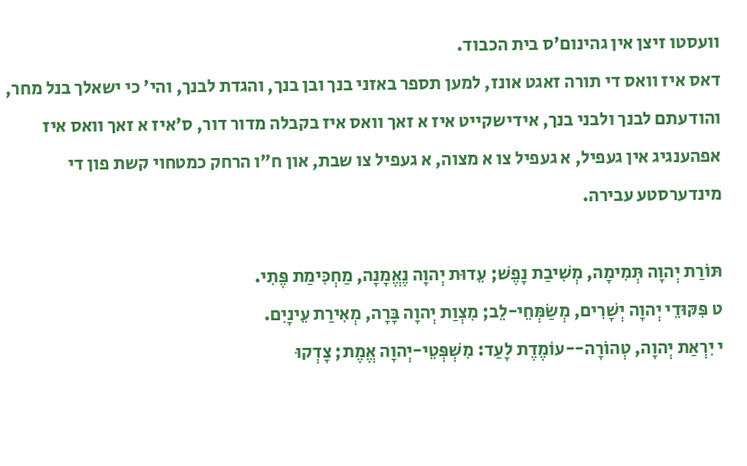וועסטו זיצן אין גהינום'ס בית הכבוד.
דאס איז וואס די תורה זאגט אונז, למען תספר באזני בנך ובן בנך, והגדת לבנך, והי' כי ישאלך בנל מחר, והודעתם לבנך ולבני בנך, אידישקייט איז א זאך וואס איז בקבלה מדור דור, ס'איז א זאך וואס איז אפהענגיג אין געפיל, א געפיל צו א מצוה, א געפיל צו שבת, און ח"ו הרחק כמטחוי קשת פון די מינדערסטע עבירה.

תּוֹרַת יְהוָה תְּמִימָה, מְשִׁיבַת נָפֶשׁ; עֵדוּת יְהוָה נֶאֱמָנָה, מַחְכִּימַת פֶּתִי.
ט פִּקּוּדֵי יְהוָה יְשָׁרִים, מְשַׂמְּחֵי-לֵב; מִצְוַת יְהוָה בָּרָה, מְאִירַת עֵינָיִם.
י יִרְאַת יְהוָה, טְהוֹרָה--עוֹמֶדֶת לָעַד: מִשְׁפְּטֵי-יְהוָה אֱמֶת; צָדְקוּ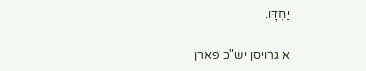יַחְדָּו.

א גרויסן יש"כ פארן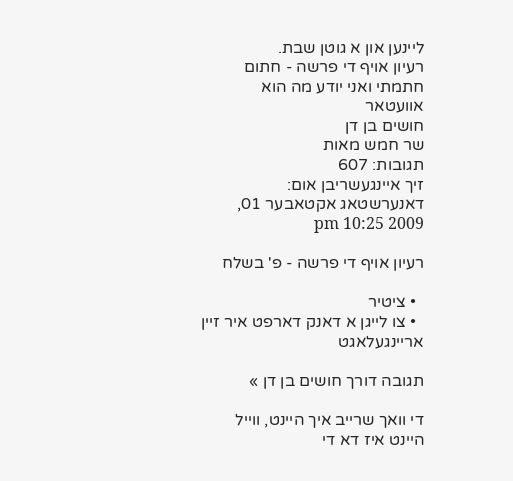ליינען און א גוטן שבת.
רעיון אויף די פרשה - חתום חתמתי ואני יודע מה הוא
אוועטאר
חושים בן דן
שר חמש מאות
תגובות: 607
זיך איינגעשריבן אום: דאנערשטאג אקטאבער 01, 2009 10:25 pm

רעיון אויף די פרשה - פ' בשלח

  • ציטיר
  • צו לייגן א דאנק דארפט איר זיין אריינגעלאגט

תגובה דורך חושים בן דן »

די וואך שרייב איך היינט, ווייל היינט איז דא די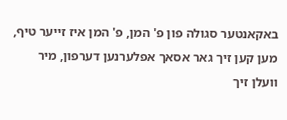באקאנטער סגולה פון פ' המן, פ' המן איז זייער טיף, מען קען זיך גאר אסאך אפלערנען דערפון, מיר וועלן זיך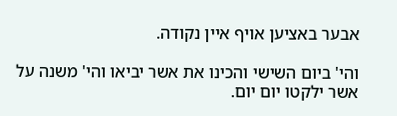אבער באציען אויף איין נקודה.

והי' ביום השישי והכינו את אשר יביאו והי' משנה על אשר ילקטו יום יום.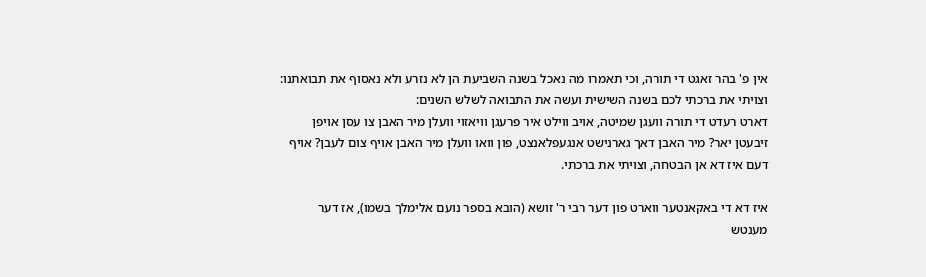אין פ' בהר זאגט די תורה, וכי תאמרו מה נאכל בשנה השביעת הן לא נזרע ולא נאסוף את תבואתנו: וצויתי את ברכתי לכם בשנה השישית ועשה את התבואה לשלש השנים:
דארט רעדט די תורה וועגן שמיטה, אויב ווילט איר פרעגן וויאזוי וועלן מיר האבן צו עסן אויפן זיבעטן יאר? מיר האבן דאך גארנישט אנגעפלאנצט, פון וואו וועלן מיר האבן אויף צום לעבן? אויף דעם איז דא אן הבטחה, וצויתי את ברכתי.

איז דא די באקאנטער ווארט פון דער רבי ר' זושא (הובא בספר נועם אלימלך בשמו), אז דער מענטש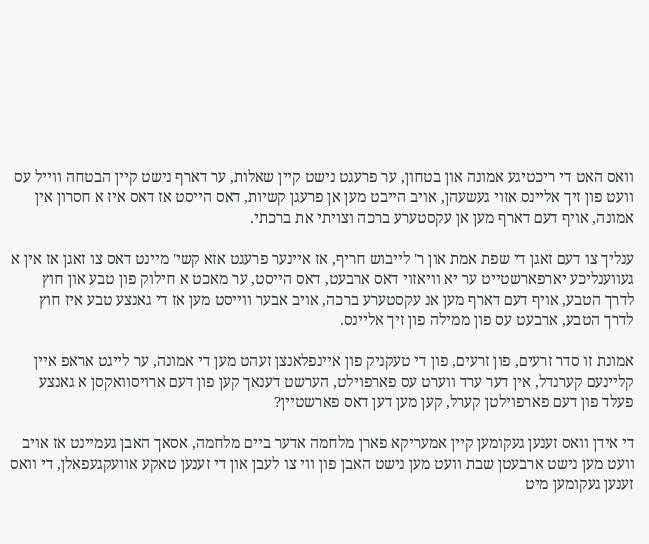וואס האט די ריכטיגע אמונה און בטחון, ער פרעגט נישט קיין שאלות, ער דארף נישט קיין הבטחה ווייל עס וועט פון זיך אליינס אזוי געשעהן, אויב הייבט מען אן פרעגן קשיות, דאס הייסט אז דאס איז א חסרון אין אמונה, אויף דעם דארף מען אן עקסטערע ברכה וצויתי את ברכתי.

ענליך צו דעם זאגן די שפת אמת און ר' לייבוש חריף, אז איינער פרעגט אזא קשי' מיינט דאס צו זאגן אז אין א געווענליכע יארפארשטייט ער יא וויאזוי דאס ארבעט, דאס הייסט, ער מאכט א חילוק פון טבע און חוץ לדרך הטבע, אויף דעם דארף מען אנ עקסטערע ברכה, אויב אבער ווייסט מען אז די גאנצע טבע איז חוץ לדרך הטבע, ארבעט עס פון ממילה פון זיך אליינס.

אמונת זו סדר זרעים, פון זרעים, פון די טעקניק פון איינפלאנצן זעהט מען די אמונה, ער לייגט אראפ איין קליינעם קערנדל, אין דער ערד ווערט עס פארפוילט, הערשט דענאך קען פון דעם ארויסוואקסן א גאנצע פעלד פון דעם פארפוילטן קערל, קען מען דען דאס פארשטיין?

די אידן וואס זענען געקומען קיין אמעריקא פארן מלחמה אדער ביים מלחמה, אסאך האבן געמיינט אז אויב וועט מען נישט ארבעטן שבת וועט מען נישט האבן פון ווי צו לעבן און די זענען טאקע אוועקגעפאלן, די וואס זענען געקומען מיט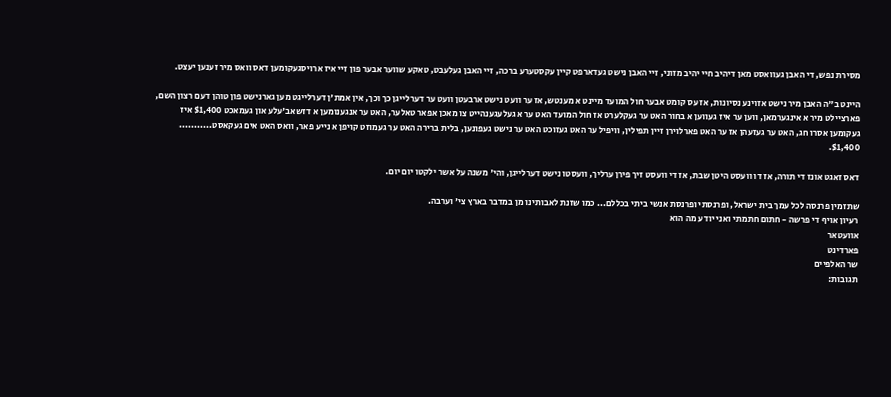מסירת נפש, די האבן געוואסט מאן דיהיב חיי יהיב מזוני, זיי האבן נישט געדארפט קיין עקסטערע ברכה, זיי האבן געלעבט, טאקע שווער אבער פון זיי איז ארויסגעקומען דאס וואס מיר זענען יעצט.

היינט ב"ה האבן מיר נישט אזוינע נסיונות, אז עס קומט אבער חול המועד מיינט א מענטש, אז ער וועט נישט ארבעטן וועט ער דערלייגן כך וכך, אין אמת'ן דערלייגט מען גארנישט פון טוהן דעם רצון השם, פארציילט מיר א אינגערמאן, ווען ער איז געווען א בחור האט ער געקלערט אז חול המועד האט ער א געלעגענהייט צו מאכן אפאר טאלער, האט ער אנגענומען א דזשאב'עלע און געמאכט $1,400 איז געקומען אסרו חג, האט ער געזעהן אז ער האט פארלוירן זיין תפילין, וויפיל ער האט געזוכט האט ער נישט געפונען, בלית ברירה האט ער געמוזט קויפן א נייע פאר, וואס האט אים געקאסט........... $1,400.

דאס זאגט אונז די תורה, אז דו וועסט היטן שבת, אז די וועסט זיך פירן ערליך, וועסטו נישט דערלייגן, והי' משנה על אשר ילקטו יום יום.

שתזמין פרנסה לכל עמך בית ישראל, ופרנסתי ופרנסת אנשי ביתי בכללם... כמו שזנת לאבותינו מן במדבר בארץ צי' וערבה.
רעיון אויף די פרשה - חתום חתמתי ואני יודע מה הוא
אוועטאר
פארדינט
שר האלפיים
תגובות: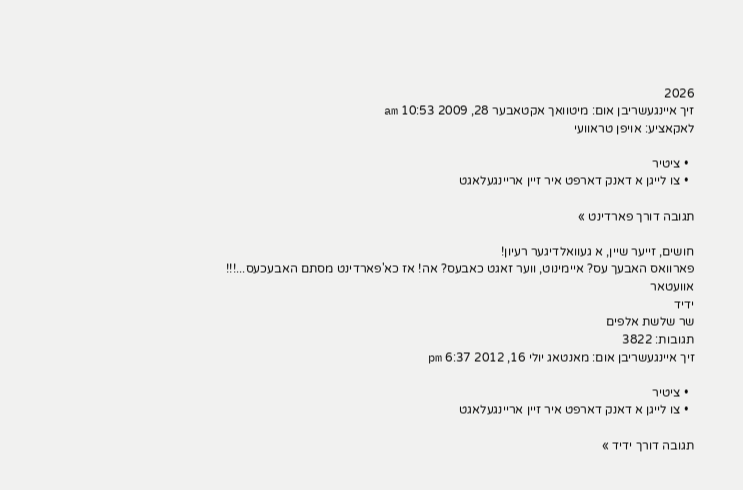2026
זיך איינגעשריבן אום: מיטוואך אקטאבער 28, 2009 10:53 am
לאקאציע: אויפן טראוועי

  • ציטיר
  • צו לייגן א דאנק דארפט איר זיין אריינגעלאגט

תגובה דורך פארדינט »

חושים, זייער שיין, א געוואלדיגער רעיון!
פארוואס האבעך עס? איימינוט, ווער זאגט כאבעס? אה! אז כא'פארדינט מסתם האבעכעס...!!!
אוועטאר
ידיד
שר שלשת אלפים
תגובות: 3822
זיך איינגעשריבן אום: מאנטאג יולי 16, 2012 6:37 pm

  • ציטיר
  • צו לייגן א דאנק דארפט איר זיין אריינגעלאגט

תגובה דורך ידיד »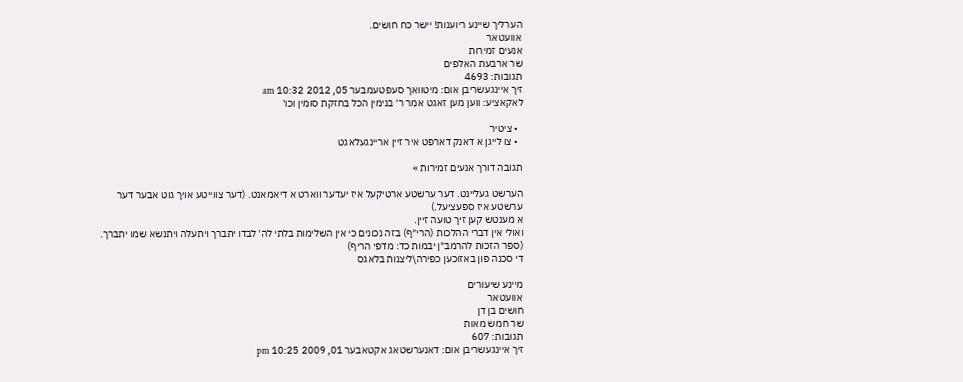הערליך שיינע ריוענות! יישר כח חושים.
אוועטאר
אנעים זמירות
שר ארבעת האלפים
תגובות: 4693
זיך איינגעשריבן אום: מיטוואך סעפטעמבער 05, 2012 10:32 am
לאקאציע: ווען מען זאגט אמר ר' בנימין הכל בחזקת סומין וכו'

  • ציטיר
  • צו לייגן א דאנק דארפט איר זיין אריינגעלאגט

תגובה דורך אנעים זמירות »

הערשט געליינט. דער ערשטע ארטיקעל איז יעדער ווארט א דיאמאנט. (דער צווייטע אויך גוט אבער דער ערשטע איז ספעציעל.)
א מענטש קען זיך טועה זיין.
ואולי אין דברי ההלכות (הרי"ף) בזה נכונים כי אין השלימות בלתי לה' לבדו יתברך ויתעלה ויתנשא שמו יתברך. (ספר הזכות להרמב"ן יבמות כד: מדפי הריף)
די סכנה פון באזוכען כפירה\ליצנות בלאגס

מיינע שיעורים
אוועטאר
חושים בן דן
שר חמש מאות
תגובות: 607
זיך איינגעשריבן אום: דאנערשטאג אקטאבער 01, 2009 10:25 pm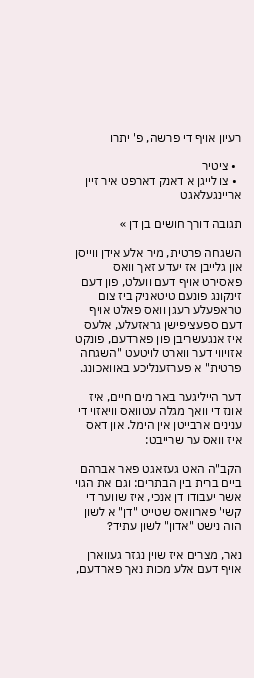רעיון אויף די פרשה, פ' יתרו

  • ציטיר
  • צו לייגן א דאנק דארפט איר זיין אריינגעלאגט

תגובה דורך חושים בן דן »

השגחה פרטית, מיר אלע אידן ווייסן און גלייבן אז יעדע זאך וואס פאסירט אויף דעם וועלט, פון דעם זינקונג פונעם טיטאניק ביז צום טראפעלע רעגן וואס פאלט אויף דעם ספעציפישן גראזעלע, אלעס איז אנגעשריבן פון פארדעם, פונקט אזויווי דער ווארט לויטעט "השגחה פרטית" א פערזענליכע באוואכונג.

דער הייליגער באר מים חיים, איז אונז די וואך מגלה עטוואס וויאזוי די ענינים ארבייטן אין הימל. און דאס איז וואס ער שרייבט:

הקב"ה האט געזאגט פאר אברהם ביים ברית בין הבתרים: וגם את הגוי אשר יעבודו דן אנכי, איז שווער די קשי' פארוואס שטייט "דן" א לשון הוה נישט "אדון" לשון עתיד?

נאר, מצרים איז שוין נגזר געווארן אויף דעם אלע מכות נאך פארדעם,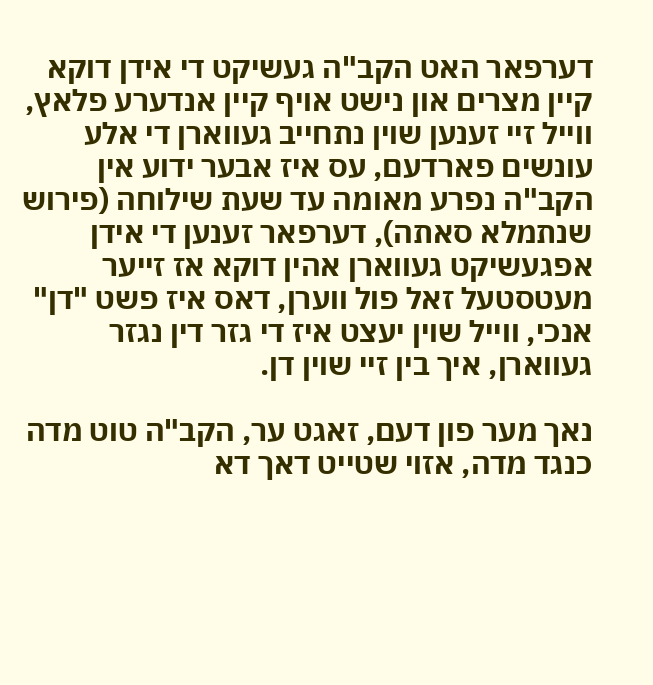דערפאר האט הקב"ה געשיקט די אידן דוקא קיין מצרים און נישט אויף קיין אנדערע פלאץ, ווייל זיי זענען שוין נתחייב געווארן די אלע עונשים פארדעם, עס איז אבער ידוע אין הקב"ה נפרע מאומה עד שעת שילוחה (פירוש שנתמלא סאתה), דערפאר זענען די אידן אפגעשיקט געווארן אהין דוקא אז זייער מעטסטעל זאל פול ווערן, דאס איז פשט "דן" אנכי, ווייל שוין יעצט איז די גזר דין נגזר געווארן, איך בין זיי שוין דן.

נאך מער פון דעם, זאגט ער, הקב"ה טוט מדה כנגד מדה, אזוי שטייט דאך דא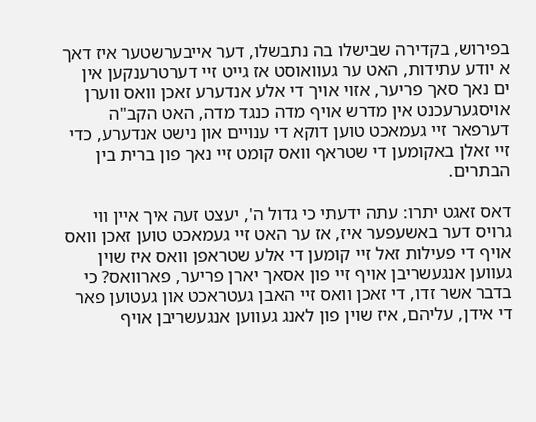בפירוש, בקדירה שבישלו בה נתבשלו, דער אייבערשטער איז דאך א יודע עתידות, האט ער געוואוסט אז גייט זיי דערטרענקען אין ים נאך סאך פריער, אזוי אויך די אלע אנדערע זאכן וואס ווערן אויסגערעכנט אין מדרש אויף מדה כנגד מדה, האט הקב"ה דערפאר זיי געמאכט טוען דוקא די ענויים און נישט אנדערע, כדי זיי זאלן באקומען די שטראף וואס קומט זיי נאך פון ברית בין הבתרים.

דאס זאגט יתרו: עתה ידעתי כי גדול ה', יעצט זעה איך איין ווי גרויס דער באשעפער איז, אז ער האט זיי געמאכט טוען זאכן וואס אויף די פעילות זאל זיי קומען די אלע שטראפן וואס איז שוין געווען אנגעשריבן אויף זיי פון אסאך יארן פריער, פארוואס? כי בדבר אשר זדו, די זאכן וואס זיי האבן געטראכט און געטוען פאר די אידן, עליהם, איז שוין פון לאנג געווען אנגעשריבן אויף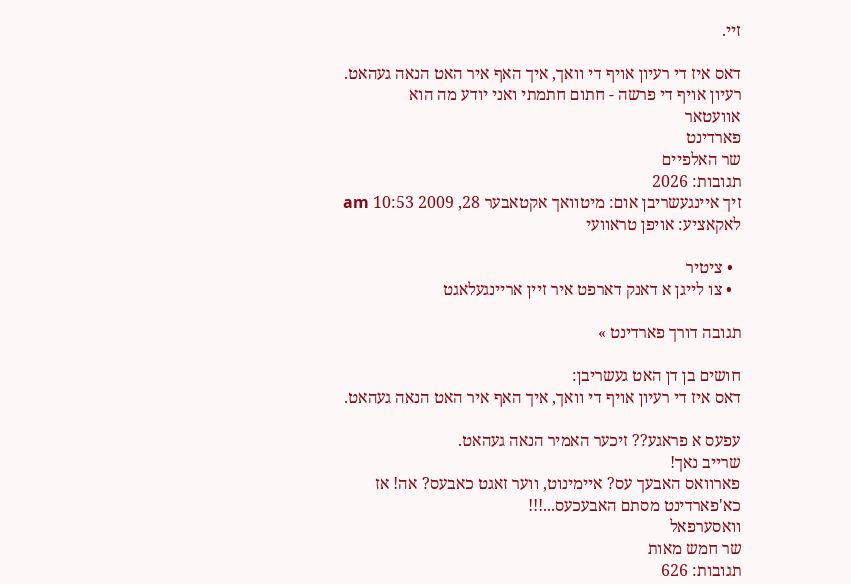זיי.

דאס איז די רעיון אויף די וואך, איך האף איר האט הנאה געהאט.
רעיון אויף די פרשה - חתום חתמתי ואני יודע מה הוא
אוועטאר
פארדינט
שר האלפיים
תגובות: 2026
זיך איינגעשריבן אום: מיטוואך אקטאבער 28, 2009 10:53 am
לאקאציע: אויפן טראוועי

  • ציטיר
  • צו לייגן א דאנק דארפט איר זיין אריינגעלאגט

תגובה דורך פארדינט »

חושים בן דן האט געשריבן:
דאס איז די רעיון אויף די וואך, איך האף איר האט הנאה געהאט.

עפעס א פראגע?? זיכער האמיר הנאה געהאט.
שרייב נאך!
פארוואס האבעך עס? איימינוט, ווער זאגט כאבעס? אה! אז כא'פארדינט מסתם האבעכעס...!!!
וואסערפאל
שר חמש מאות
תגובות: 626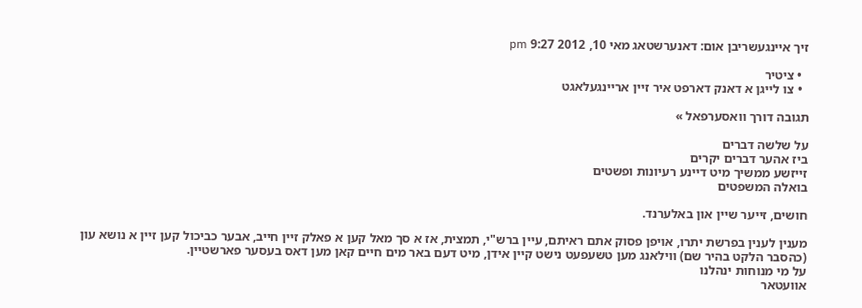זיך איינגעשריבן אום: דאנערשטאג מאי 10, 2012 9:27 pm

  • ציטיר
  • צו לייגן א דאנק דארפט איר זיין אריינגעלאגט

תגובה דורך וואסערפאל »

על שלשה דברים
ביז אהער דברים יקרים
זייזשע ממשיך מיט דיינע רעיונות ופשטים
בואלה המשפטים

חושים, זייער שיין און באלערנד.

מענין לענין בפרשת יתרו, אויפן פסוק אתם ראיתם, עיין ברש"י, תמצית, אז א סך מאל קען א פאלק זיין חייב, אבער כביכול קען זיין א נושא עון (כהסבר הלקט בהיר שם) ווילאנג מען טשעפעט נישט קיין אידן, מיט דעם באר מים חיים קאן מען דאס בעסער פארשטיין.
על מי מנוחות ינהלנו
אוועטאר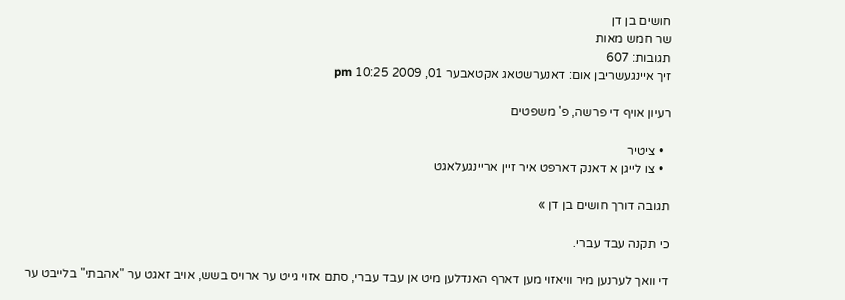חושים בן דן
שר חמש מאות
תגובות: 607
זיך איינגעשריבן אום: דאנערשטאג אקטאבער 01, 2009 10:25 pm

רעיון אויף די פרשה, פ' משפטים

  • ציטיר
  • צו לייגן א דאנק דארפט איר זיין אריינגעלאגט

תגובה דורך חושים בן דן »

כי תקנה עבד עברי.

די וואך לערנען מיר וויאזוי מען דארף האנדלען מיט אן עבד עברי, סתם אזוי גייט ער ארויס בשש, אויב זאגט ער "אהבתי" בלייבט ער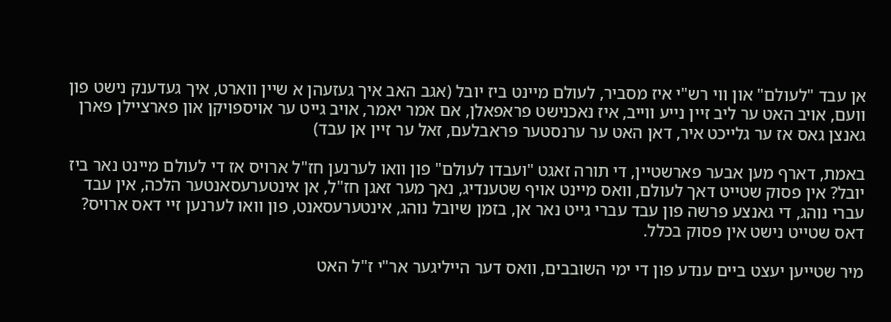אן עבד "לעולם" און ווי רש"י איז מסביר, לעולם מיינט ביז יובל (אגב האב איך געזעהן א שיין ווארט, איך געדענק נישט פון וועם, אויב האט ער ליב זיין נייע ווייב, איז נאכנישט פראפאלן, אם אמר יאמר, אויב גייט ער אויספויקן און פארציילן פארן גאנצן גאס אז ער גלייכט איר, דאן האט ער ערנסטער פראבלעם, זאל ער זיין אן עבד)

באמת, דארף מען אבער פארשטיין, די תורה זאגט "ועבדו לעולם" פון וואו לערנען חז"ל ארויס אז די לעולם מיינט נאר ביז יובל? אין פסוק שטייט דאך לעולם, וואס מיינט אויף שטענדיג, נאך מער זאגן חז"ל, אן אינטערעסאנטער הלכה, אין עבד עברי נוהג, די גאנצע פרשה פון עבד עברי גייט נאר אן, בזמן שיובל נוהג, אינטערעסאנט, פון וואו לערנען זיי דאס ארויס? דאס שטייט נישט אין פסוק בכלל.

מיר שטייען יעצט ביים ענדע פון די ימי השובבים, וואס דער הייליגער אר"י ז"ל האט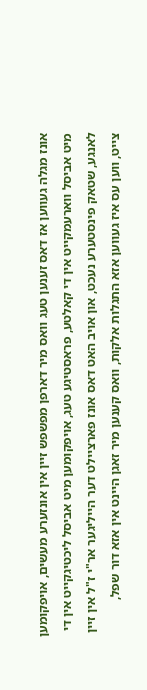אונז מגלה געווען אז דאס זענען טעג וואס מיר דארפן מפשפש זיין אין אונזערע מעשים, אויפקומען מיט אביסל ווארעמקייט אין די קאלטע, פראסטיגע טעג, אויפקומען מיט אביסל ליכטיגקייט אין די לאנגע, שטאק פינסטערע נעכט, און אויב האט דאס אונז פארציילט דער הייליגער אר"י ז"ל אין זיין צייט, ווען עס איז געווען אזא התגלות אלקות, וואס קענען מיר זאגן היינט אין אזא דור שפל,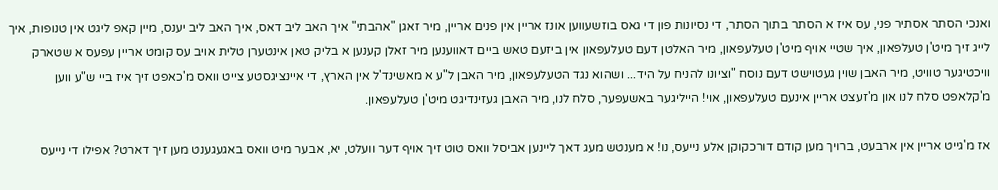ואנכי הסתר אסתיר פני, עס איז א הסתר בתוך הסתר, די נסיונות פון די גאס בוזשעווען אונז אריין אין פנים אריין, מיר זאגן "אהבתי" איך האב ליב דאס, איך האב ליב יענס, מיין קאפ ליגט אין טנופות, איך לייג זיך מיט'ן טעלפאון, איך שטיי אויף מיט'ן טעלעפאון, מיר האלטן דעם טעלעפאון אין ביזעם טאש ביים דאווענען מיר זאלן קענען א בליק טאן אינטערן טלית אויב עס קומט אריין עפעס א שטארק וויכטיגער טוויט, מיר האבן שוין געטוישט דעם נוסח "וציונו להניח על היד... ושהוא נגד הטעלעפאון, מיר האבן ל"ע א מאשינד'ל אין הארץ, די איינציגסטע צייט וואס מ'כאפט זיך איז ביי ש"ע ווען מ'קלאפט סלח לנו און מ'זעצט אריין אינעם טעלעפאון, אוי! הייליגער באשעפער, סלח לנו, מיר האבן געזינדיגט מיט'ן טעלעפאון.

אז מ'גייט אריין אין ארבעט, ברויך מען קודם דורכקוקן אלע נייעס, נו! א מענטש מעג דאך ליינען אביסל וואס טוט זיך אויף דער וועלט, יא, אבער מיט וואס באגעגענט מען זיך דארט? אפילו די נייעס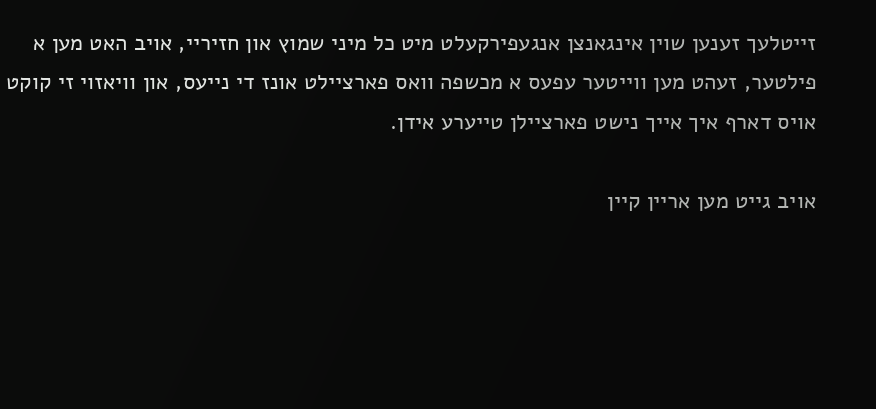זייטלעך זענען שוין אינגאנצן אנגעפירקעלט מיט כל מיני שמוץ און חזיריי, אויב האט מען א פילטער, זעהט מען ווייטער עפעס א מכשפה וואס פארציילט אונז די נייעס, און וויאזוי זי קוקט אויס דארף איך אייך נישט פארציילן טייערע אידן.

אויב גייט מען אריין קיין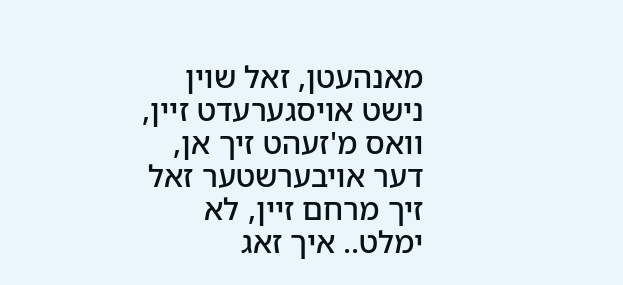מאנהעטן, זאל שוין נישט אויסגערעדט זיין, וואס מ'זעהט זיך אן, דער אויבערשטער זאל זיך מרחם זיין, לא ימלט.. איך זאג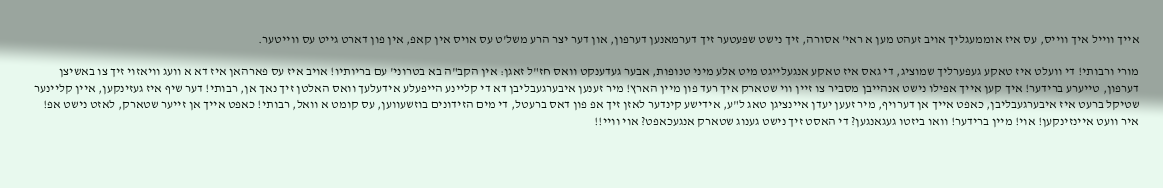אייך ווייל איך ווייס, עס איז אוממעגליך אויב זעהט מען א ראי' אסורה, זיך נישט שפעטער זיך דערמאנען דערפון, און דער יצר הרע משל'ט עס אויס אין קאפ, אין פון דארט גייט עס ווייטער.

מורי ורבותי! די וועלט איז טאקע געפערליך שמוציג, די גאס איז טאקע אנגעלייגט מיט אלע מיני טנופות, אבער געדענקט וואס חז"ל זאגן: אין הקב"ה בא בטרוני' עם בריותיו! אויב איז עס פארהאן איז דא א וועג וויאזוי זיך צו באשיצן דערפון, טייערע ברידער! איך קען אייך אפילו נישט אנהייבן מסביר צו זיין ווי שטארק איך רעד פון מיין הארץ! מיר זענען איבערגעבליבן דא די קליינע הייפעלע אידעלעך וואס האלטן זיך נאך אן, רבותי! דער שיף איז געזינקען, איין קליינער שטיקל ברעט איז איבערגעבליבן, כאפט אייך אן דערויף, מיר זעען יעדן איינציגן טאג ל"ע, אידישע קינדער לאזן זיך אפ פון דאס ברעטל, די מים הזידונים בוזשעווען, עס קומט א וואל, רבותי! כאפט אייך אן זייער שטארק, לאזט נישט אפ! איר וועט איינזינקען! אוי! מיין ברידער! וואו ביזטו געגאנגען? די האסט זיך נישט גענוג שטארק אנגעכאפט? אוי וויי!!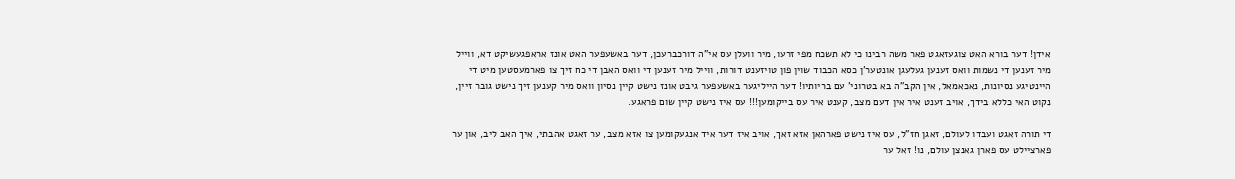אידן! דער בורא האט צוגעזאגט פאר משה רבינו כי לא תשכח מפי זרעו, מיר וועלן עס אי"ה דורכברעכן, דער באשעפער האט אונז אראפגעשיקט דא, ווייל מיר זענען די נשמות וואס זענען געלעגן אונטער'ן כסא הכבוד שוין פון טויזענט דורות, ווייל מיר זענען די וואס האבן די כח זיך צו פארמעסטען מיט די היינטיגע נסיונות, נאכאמאל, אין הקב"ה בא בטרוני' עם בריותיו! דער הייליגער באשעפער גיבט אונז נישט קיין נסיון וואס מיר קענען זיך נישט גובר זיין, נקוט האי כללא בידך, אויב זענט איר אין דעם מצב, קענט איר עס בייקומען!!! עס איז נישט קיין שום פראגע.

די תורה זאגט ועבדו לעולם, זאגן חז"ל, עס איז נישט פארהאן אזא זאך, אויב איז דער איד אנגעקומען צו אזא מצב, ער זאגט אהבתי, איך האב ליב, און ער פארציילט עס פארן גאנצן עולם, נו! זאל ער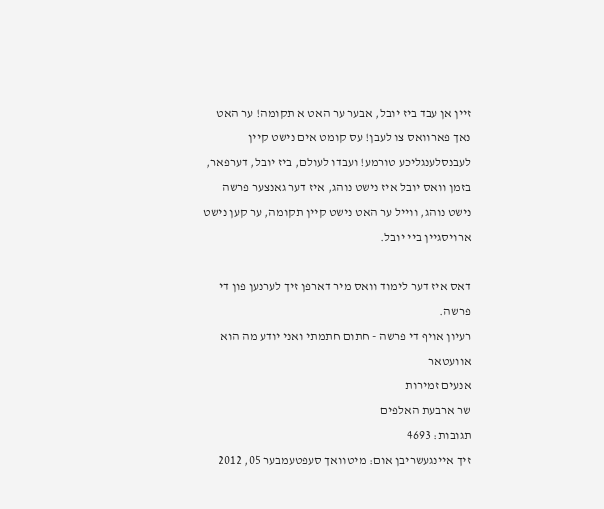זיין אן עבד ביז יובל, אבער ער האט א תקומה! ער האט נאך פארוואס צו לעבן! עס קומט אים נישט קיין לעבנסלענגליכע טורמע! ועבדו לעולם, ביז יובל, דערפאר, בזמן וואס יובל איז נישט נוהג, איז דער גאנצער פרשה נישט נוהג, ווייל ער האט נישט קיין תקומה, ער קען נישט ארויסגיין ביי יובל.

דאס איז דער לימוד וואס מיר דארפן זיך לערנען פון די פרשה.
רעיון אויף די פרשה - חתום חתמתי ואני יודע מה הוא
אוועטאר
אנעים זמירות
שר ארבעת האלפים
תגובות: 4693
זיך איינגעשריבן אום: מיטוואך סעפטעמבער 05, 2012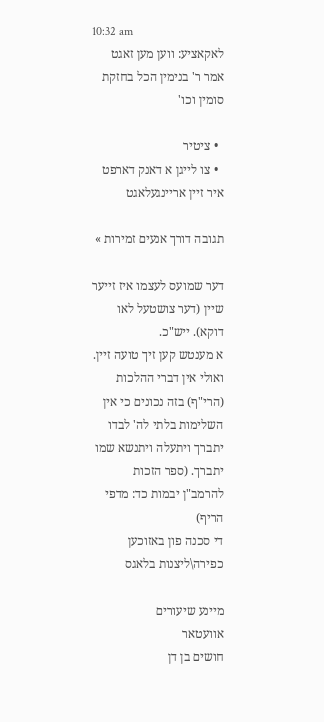10:32 am
לאקאציע: ווען מען זאגט אמר ר' בנימין הכל בחזקת סומין וכו'

  • ציטיר
  • צו לייגן א דאנק דארפט איר זיין אריינגעלאגט

תגובה דורך אנעים זמירות »

דער שמועס לעצמו איז זייער שיין (דער צושטעל לאו דוקא). ייש"כ.
א מענטש קען זיך טועה זיין.
ואולי אין דברי ההלכות (הרי"ף) בזה נכונים כי אין השלימות בלתי לה' לבדו יתברך ויתעלה ויתנשא שמו יתברך. (ספר הזכות להרמב"ן יבמות כד: מדפי הריף)
די סכנה פון באזוכען כפירה\ליצנות בלאגס

מיינע שיעורים
אוועטאר
חושים בן דן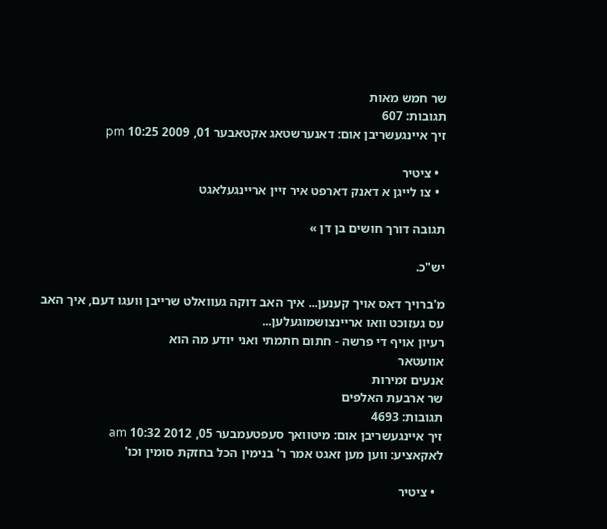שר חמש מאות
תגובות: 607
זיך איינגעשריבן אום: דאנערשטאג אקטאבער 01, 2009 10:25 pm

  • ציטיר
  • צו לייגן א דאנק דארפט איר זיין אריינגעלאגט

תגובה דורך חושים בן דן »

יש"כ.

מ'ברויך דאס אויך קענען... איך האב דוקה געוואלט שרייבן וועגו דעם, איך האב עס געזוכט וואו אריינצושמוגעלען...
רעיון אויף די פרשה - חתום חתמתי ואני יודע מה הוא
אוועטאר
אנעים זמירות
שר ארבעת האלפים
תגובות: 4693
זיך איינגעשריבן אום: מיטוואך סעפטעמבער 05, 2012 10:32 am
לאקאציע: ווען מען זאגט אמר ר' בנימין הכל בחזקת סומין וכו'

  • ציטיר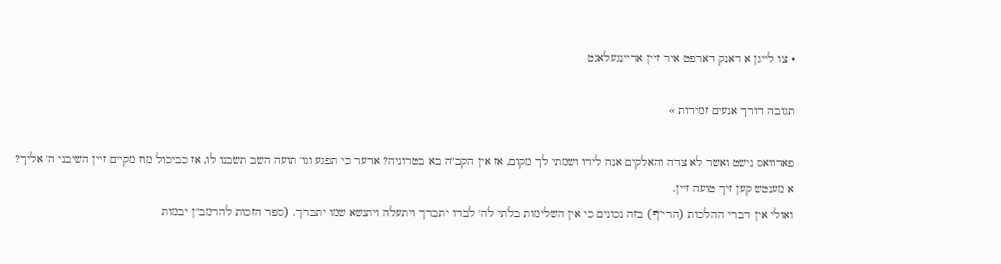• צו לייגן א דאנק דארפט איר זיין אריינגעלאגט

תגובה דורך אנעים זמירות »

פארוואס נישט ואשר לא צדה והאלקים אנה לידו ושמתי לך מקום, אז אין הקב"ה בא בטרוניה? אדער כי תפגע וגו' תועה השב תשבנו לו, אז כביכול מוז מקיים זיין השיבני ה' אליך?
א מענטש קען זיך טועה זיין.
ואולי אין דברי ההלכות (הרי"ף) בזה נכונים כי אין השלימות בלתי לה' לבדו יתברך ויתעלה ויתנשא שמו יתברך. (ספר הזכות להרמב"ן יבמות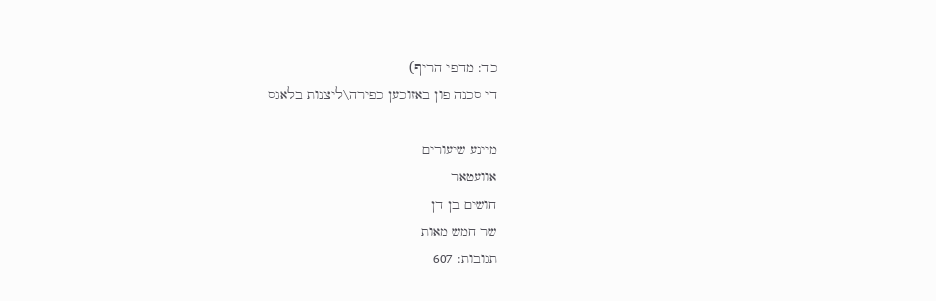כד: מדפי הריף)
די סכנה פון באזוכען כפירה\ליצנות בלאגס

מיינע שיעורים
אוועטאר
חושים בן דן
שר חמש מאות
תגובות: 607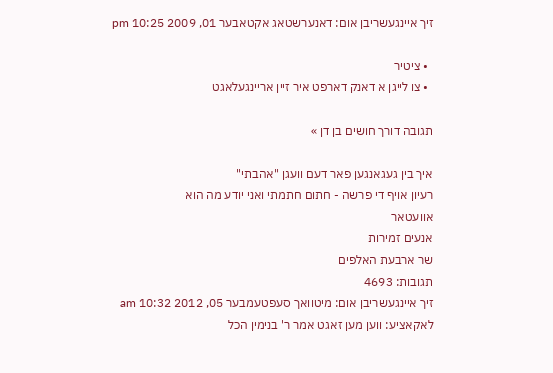זיך איינגעשריבן אום: דאנערשטאג אקטאבער 01, 2009 10:25 pm

  • ציטיר
  • צו לייגן א דאנק דארפט איר זיין אריינגעלאגט

תגובה דורך חושים בן דן »

איך בין געגאנגען פאר דעם וועגן "אהבתי"
רעיון אויף די פרשה - חתום חתמתי ואני יודע מה הוא
אוועטאר
אנעים זמירות
שר ארבעת האלפים
תגובות: 4693
זיך איינגעשריבן אום: מיטוואך סעפטעמבער 05, 2012 10:32 am
לאקאציע: ווען מען זאגט אמר ר' בנימין הכל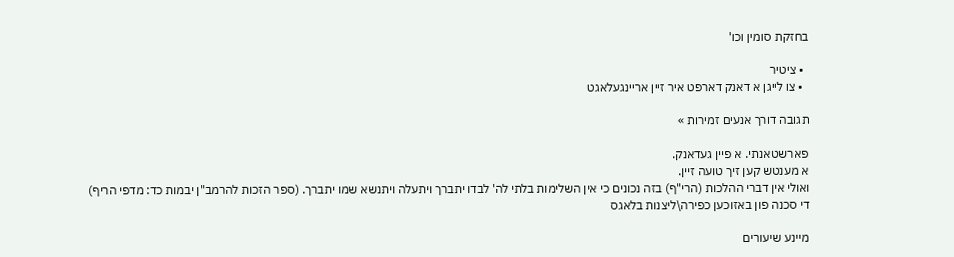בחזקת סומין וכו'

  • ציטיר
  • צו לייגן א דאנק דארפט איר זיין אריינגעלאגט

תגובה דורך אנעים זמירות »

פארשטאנתי. א פיין געדאנק.
א מענטש קען זיך טועה זיין.
ואולי אין דברי ההלכות (הרי"ף) בזה נכונים כי אין השלימות בלתי לה' לבדו יתברך ויתעלה ויתנשא שמו יתברך. (ספר הזכות להרמב"ן יבמות כד: מדפי הריף)
די סכנה פון באזוכען כפירה\ליצנות בלאגס

מיינע שיעורים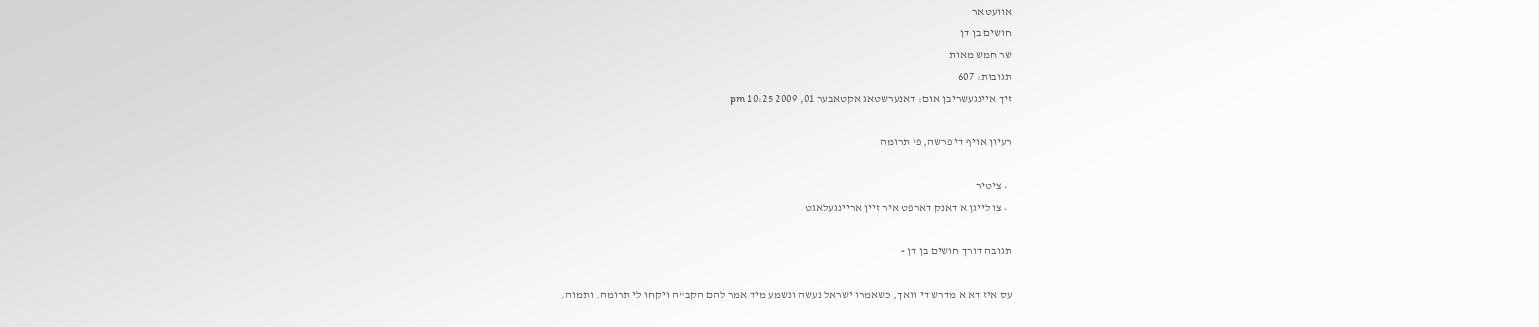אוועטאר
חושים בן דן
שר חמש מאות
תגובות: 607
זיך איינגעשריבן אום: דאנערשטאג אקטאבער 01, 2009 10:25 pm

רעיון אויף די פרשה, פ' תרומה

  • ציטיר
  • צו לייגן א דאנק דארפט איר זיין אריינגעלאגט

תגובה דורך חושים בן דן »

עס איז דא א מדרש די וואך, כשאמרו ישראל נעשה ונשמע מיד אמר להם הקב"ה ויקחו לי תרומה. ותמוה.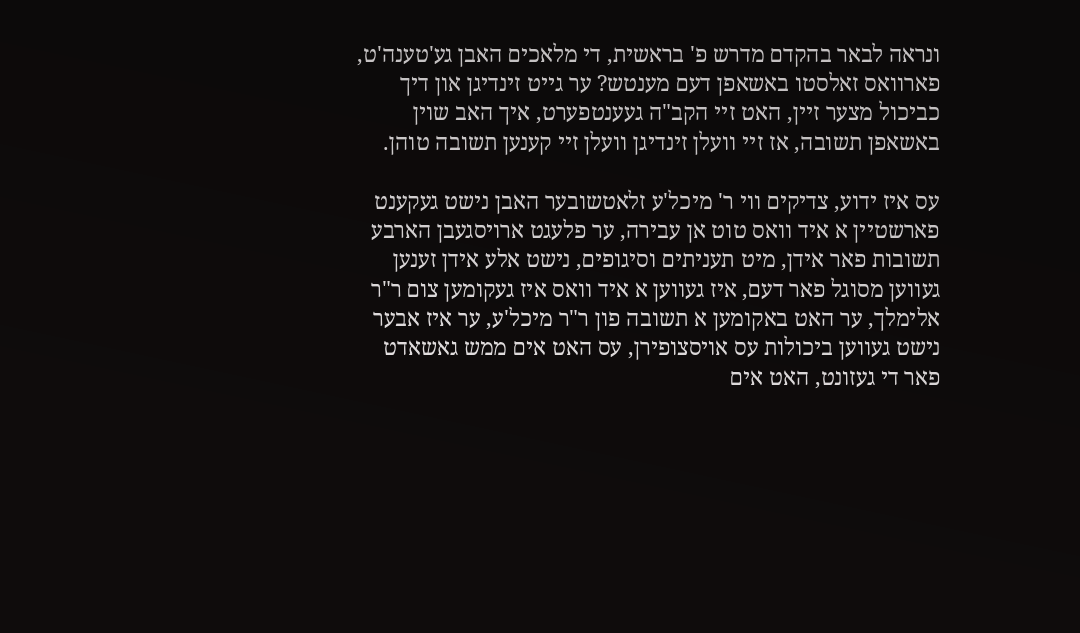ונראה לבאר בהקדם מדרש פ' בראשית, די מלאכים האבן גע'טענה'ט, פארוואס זאלסטו באשאפן דעם מענטש? ער גייט זינדיגן און דיך כביכול מצער זיין, האט זיי הקב"ה געענטפערט, איך האב שוין באשאפן תשובה, אז זיי וועלן זינדיגן וועלן זיי קענען תשובה טוהן.

עס איז ידוע, צדיקים ווי ר' מיכל'ע זלאטשובער האבן נישט געקענט פארשטיין א איד וואס טוט אן עבירה, ער פלעגט ארויסגעבן הארבע תשובות פאר אידן, מיט תעניתים וסיגופים, נישט אלע אידן זענען געווען מסוגל פאר דעם, איז געווען א איד וואס איז געקומען צום ר"ר אלימלך, ער האט באקומען א תשובה פון ר"ר מיכל'ע, ער איז אבער נישט געווען ביכולות עס אויסצופירן, עס האט אים ממש גאשאדט פאר די געזונט, האט אים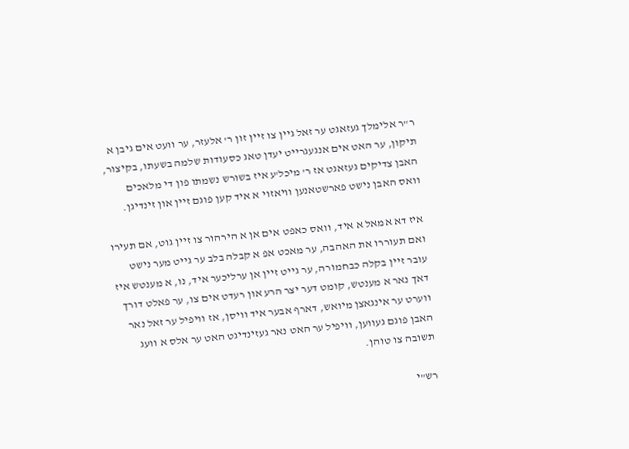ר"ר אלימלך געזאגט ער זאל גיין צו זיין זון ר' אלעזר, ער וועט אים גיבן א תיקון, ער האט אים אנגעגרייט יעדן טאג כסעודות שלמה בשעתו, בקיצור, האבן צדיקים געזאגט אז ר' מיכל'ע איז בשורש נשמתו פון די מלאכים וואס האבן נישט פארשטאנען וויאזוי א איד קען פוגם זיין און זינדיגן.

איז דא אמאל א איד, וואס כאפט אים אן א הירהור צו זיין גוט, אם תעירו ואם תעוררו את האהבה, ער מאכט אפ א קבלה בלב ער גייט מער נישט עובר זיין בקלה כבחמורה, ער גייט זיין אן ערליכער איד, נו, א מענטש איז דאך נאר א מענטש, קומט דער יצר הרע און רעדט אים צו, ער פאלט דורך ווערט ער אינגאצן מיואש, דארף אבער איד וויסן, אז וויפיל ער זאל נאר האבן פוגם געווען, וויפיל ער האט נאר געזינדיגט האט ער אלס א וועג תשובה צו טוהן.

רש"י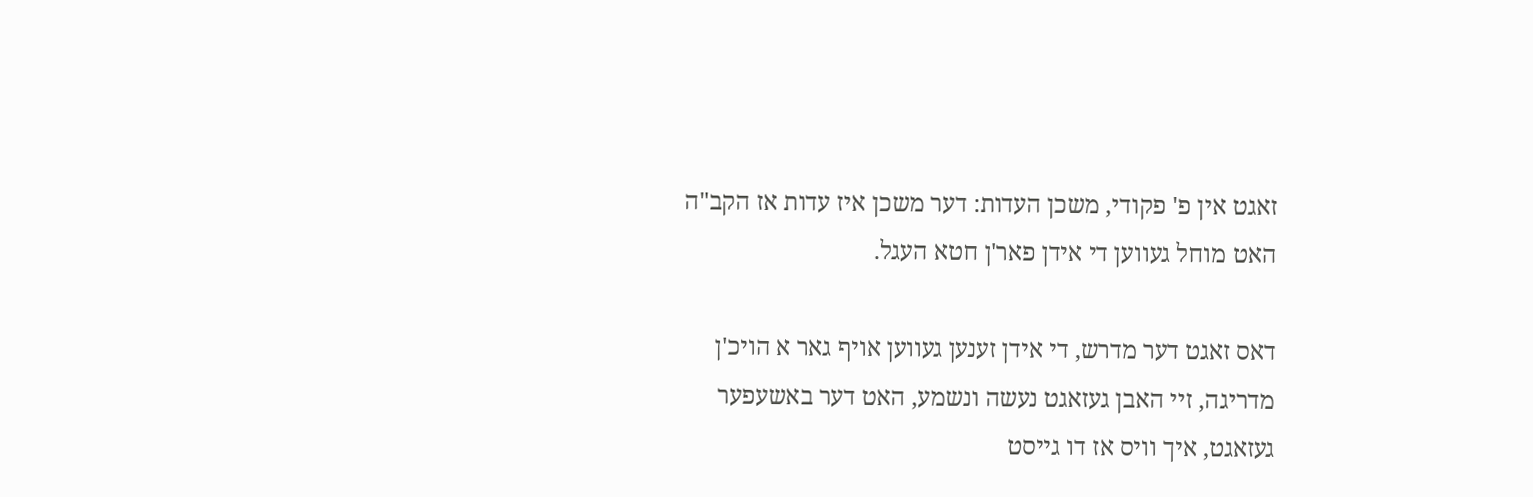זאגט אין פ' פקודי, משכן העדות: דער משכן איז עדות אז הקב"ה האט מוחל געווען די אידן פאר'ן חטא העגל.

דאס זאגט דער מדרש, די אידן זענען געווען אויף גאר א הויכ'ן מדריגה, זיי האבן געזאגט נעשה ונשמע, האט דער באשעפער געזאגט, איך וויס אז דו גייסט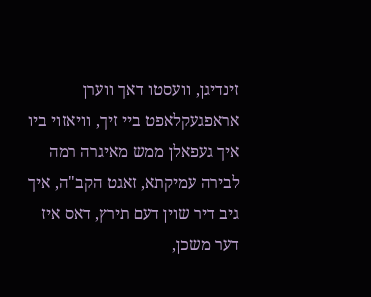זינדיגן, וועסטו דאך ווערן אראפגעקלאפט ביי זיך, וויאזוי ביו איך געפאלן ממש מאיגרה רמה לבירה עמיקתא, זאגט הקב"ה, איך גיב דיר שוין דעם תירץ, דאס איז דער משכן,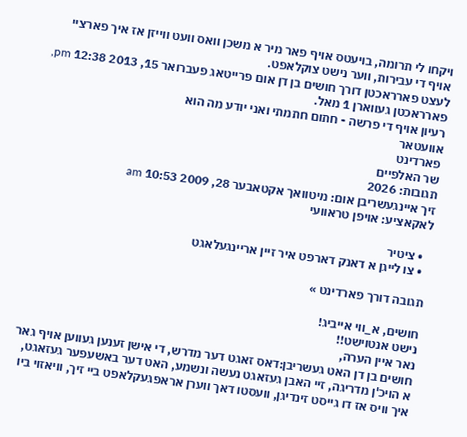ויקחו לי תרומה, בויעטס אויף פאר מיר א משכן וואס וועט ווייזן אז איך פארציי אויף די עבירות, ווער נישט צוקלאפט.
לעצט פארראכטן דורך חושים בן דן אום פרייטאג פעברואר 15, 2013 12:38 pm, פארראכטן געווארן 1 מאל.
רעיון אויף די פרשה - חתום חתמתי ואני יודע מה הוא
אוועטאר
פארדינט
שר האלפיים
תגובות: 2026
זיך איינגעשריבן אום: מיטוואך אקטאבער 28, 2009 10:53 am
לאקאציע: אויפן טראוועי

  • ציטיר
  • צו לייגן א דאנק דארפט איר זיין אריינגעלאגט

תגובה דורך פארדינט »

חושים, א_ווי אייביג!
נישט אנטוישט!!
נאר איין הערה,
חושים בן דן האט געשריבן:דאס זאגט דער מדרש, די אישן זענען געווען אויף גאר א הויכ'ן מדריגה, זיי האבן געזאגט נעשה ונשמע, האט דער באשעפער געזאגט, איך וויס אז דו גייסט זינדיגן, וועסטו דאך ווערן אראפגעקלאפט ביי זיך, וויאזוי ביו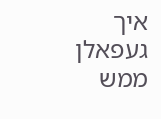איך געפאלן ממש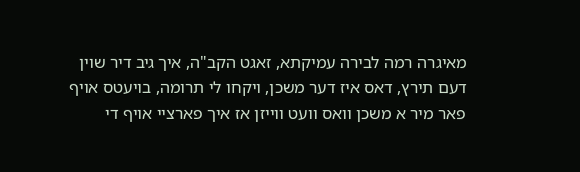מאיגרה רמה לבירה עמיקתא, זאגט הקב"ה, איך גיב דיר שוין דעם תירץ, דאס איז דער משכן, ויקחו לי תרומה, בויעטס אויף פאר מיר א משכן וואס וועט ווייזן אז איך פארציי אויף די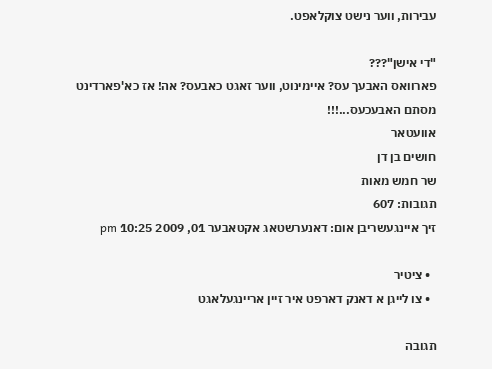עבירות, ווער נישט צוקלאפט.

"די אישן"???
פארוואס האבעך עס? איימינוט, ווער זאגט כאבעס? אה! אז כא'פארדינט מסתם האבעכעס...!!!
אוועטאר
חושים בן דן
שר חמש מאות
תגובות: 607
זיך איינגעשריבן אום: דאנערשטאג אקטאבער 01, 2009 10:25 pm

  • ציטיר
  • צו לייגן א דאנק דארפט איר זיין אריינגעלאגט

תגובה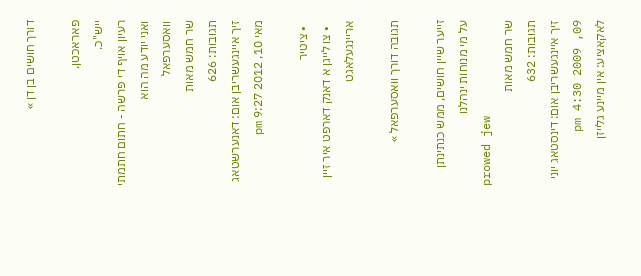דורך חושים בן דן »

פאראכטן.
ייש"כ.
רעיון אויף די פרשה - חתום חתמתי ואני יודע מה הוא
וואסערפאל
שר חמש מאות
תגובות: 626
זיך איינגעשריבן אום: דאנערשטאג מאי 10, 2012 9:27 pm

  • ציטיר
  • צו לייגן א דאנק דארפט איר זיין אריינגעלאגט

תגובה דורך וואסערפאל »

זייער שיין חושים, ממש כנתינתן
על מי מנוחות ינהלנו
prowed jew
שר חמש מאות
תגובות: 632
זיך איינגעשריבן אום: דינסטאג יוני 09, 2009 4:30 pm
לאקאציע: אין מיינע גלייזן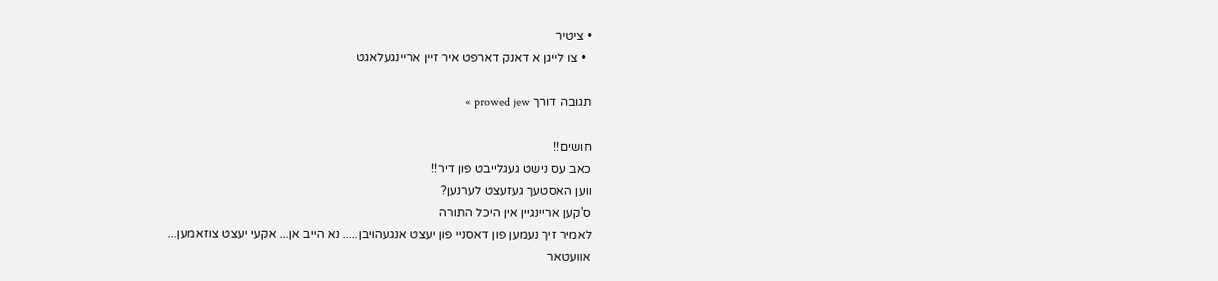• ציטיר
  • צו לייגן א דאנק דארפט איר זיין אריינגעלאגט

תגובה דורך prowed jew »

חושים!!
כאב עס נישט געגלייבט פון דיר!!
ווען האסטעך געזעצט לערנען?
ס'קען אריינגיין אין היכל התורה
לאמיר זיך נעמען פון דאסניי פון יעצט אנגעהויבן..... נא הייב אן... אקעי יעצט צוזאמען...
אוועטאר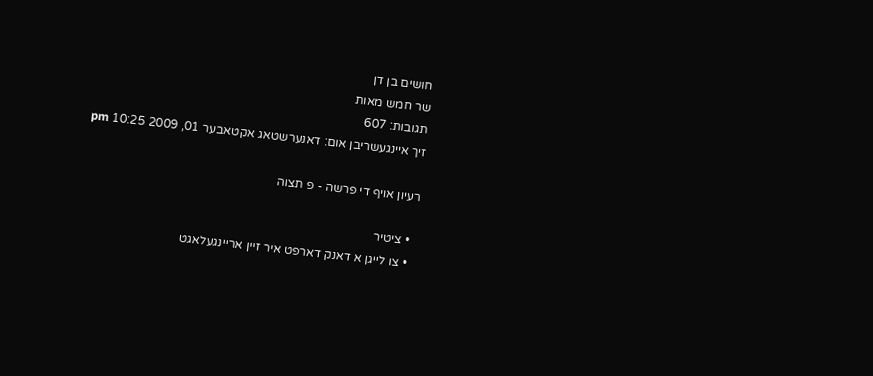חושים בן דן
שר חמש מאות
תגובות: 607
זיך איינגעשריבן אום: דאנערשטאג אקטאבער 01, 2009 10:25 pm

רעיון אויף די פרשה - פ תצוה

  • ציטיר
  • צו לייגן א דאנק דארפט איר זיין אריינגעלאגט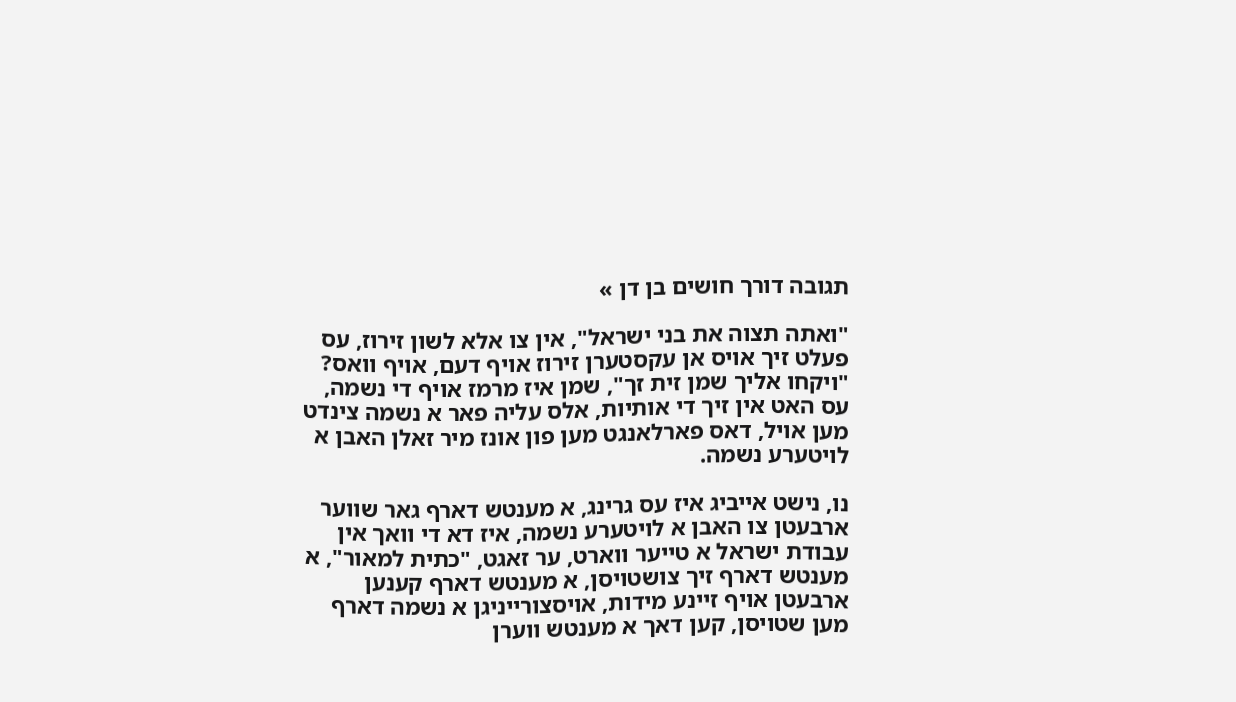תגובה דורך חושים בן דן »

"ואתה תצוה את בני ישראל", אין צו אלא לשון זירוז, עס פעלט זיך אויס אן עקסטערן זירוז אויף דעם, אויף וואס? "ויקחו אליך שמן זית זך", שמן איז מרמז אויף די נשמה, עס האט אין זיך די אותיות, אלס עליה פאר א נשמה צינדט מען אויל, דאס פארלאנגט מען פון אונז מיר זאלן האבן א לויטערע נשמה.

נו, נישט אייביג איז עס גרינג, א מענטש דארף גאר שווער ארבעטן צו האבן א לויטערע נשמה, איז דא די וואך אין עבודת ישראל א טייער ווארט, ער זאגט, "כתית למאור", א מענטש דארף זיך צושטויסן, א מענטש דארף קענען ארבעטן אויף זיינע מידות, אויסצורייניגן א נשמה דארף מען שטויסן, קען דאך א מענטש ווערן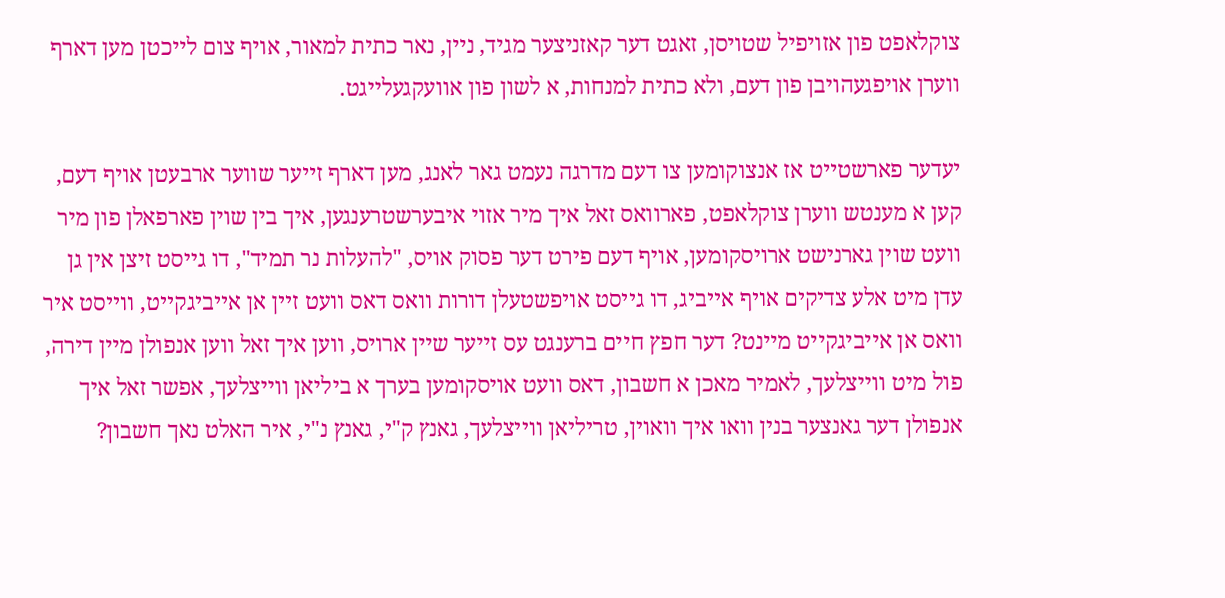צוקלאפט פון אזויפיל שטויסן, זאגט דער קאזניצער מגיד, ניין, נאר כתית למאור, אויף צום לייכטן מען דארף ווערן אויפגעהויבן פון דעם, ולא כתית למנחות, א לשון פון אוועקגעלייגט.

יעדער פארשטייט אז אנצוקומען צו דעם מדרגה נעמט גאר לאנג, מען דארף זייער שווער ארבעטן אויף דעם, קען א מענטש ווערן צוקלאפט, פארוואס זאל איך מיר אזוי איבערשטרענגען, איך בין שוין פארפאלן פון מיר וועט שוין גארנישט ארויסקומען, אויף דעם פירט דער פסוק אויס, "להעלות נר תמיד", דו גייסט זיצן אין גן עדן מיט אלע צדיקים אויף אייביג, דו גייסט אויפשטעלן דורות וואס דאס וועט זיין אן אייביגקייט, ווייסט איר וואס אן אייביגקייט מיינט? דער חפץ חיים ברענגט עס זייער שיין ארויס, ווען איך זאל ווען אנפולן מיין דירה, פול מיט ווייצלעך, לאמיר מאכן א חשבון, דאס וועט אויסקומען בערך א ביליאן ווייצלעך, אפשר זאל איך אנפולן דער גאנצער בנין וואו איך וואוין, טריליאן ווייצלעך, גאנץ ק"י, גאנץ נ"י, איר האלט נאך חשבון?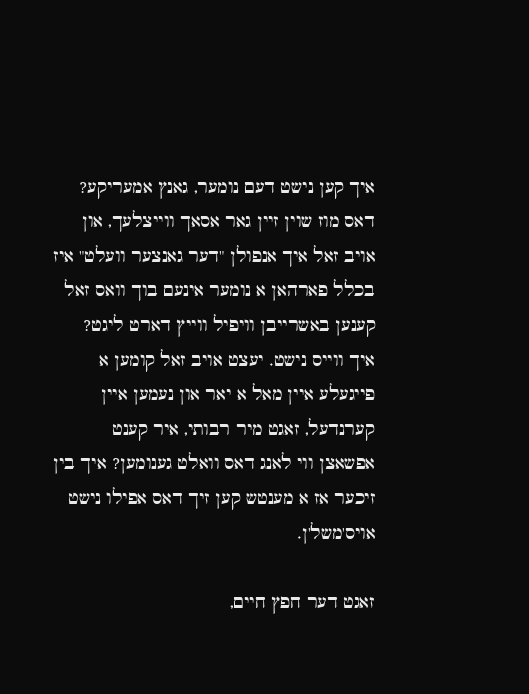איך קען נישט דעם נומער, גאנץ אמעריקע? דאס מוז שוין זיין גאר אסאך ווייצלעך, און אויב זאל איך אנפולן "דער גאנצער וועלט" איז בכלל פארהאן א נומער אינעם בוך וואס זאל קענען באשרייבן וויפיל ווייץ דארט ליגט? איך ווייס נישט. יעצט אויב זאל קומען א פייגעלע איין מאל א יאר און נעמען איין קערנדעל, זאגט מיר רבותי, איר קענט אפשאצן ווי לאנג דאס וואלט גענומען? איך בין זיכער אז א מענטש קען זיך דאס אפילו נישט אויס'משל'ן.

זאגט דער חפץ חיים,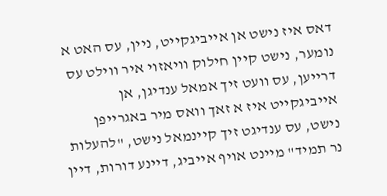דאס איז נישט אן אייביגקייט, ניין, עס האט א נומער, נישט קיין חילוק וויאזוי איר ווילט עס דרייען, עס וועט זיך אמאל ענדיגן, אן אייביגקייט איז א זאך וואס מיר באגרייפן נישט, עס ענדיגט זיך קיינמאל נישט, "להעלות נר תמיד" מיינט אויף אייביג, דיינע דורות, דיין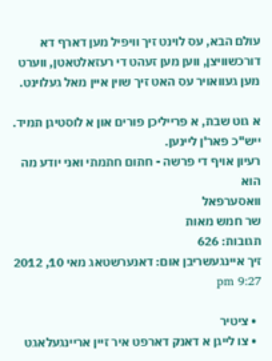עולם הבא, עס לוינט זיך וויפיל מען דארף דא דורכשוויצן, ווען מען זעהט די רעזאלטאטן, ווערט מען געוואויר עס האט זיך שוין איין מאל געלוינט.

א גוט שבת, א פרייליכן פורים און א לוסטיגן תמיד.
ייש"כ פאר'ן ליינען.
רעיון אויף די פרשה - חתום חתמתי ואני יודע מה הוא
וואסערפאל
שר חמש מאות
תגובות: 626
זיך איינגעשריבן אום: דאנערשטאג מאי 10, 2012 9:27 pm

  • ציטיר
  • צו לייגן א דאנק דארפט איר זיין אריינגעלאגט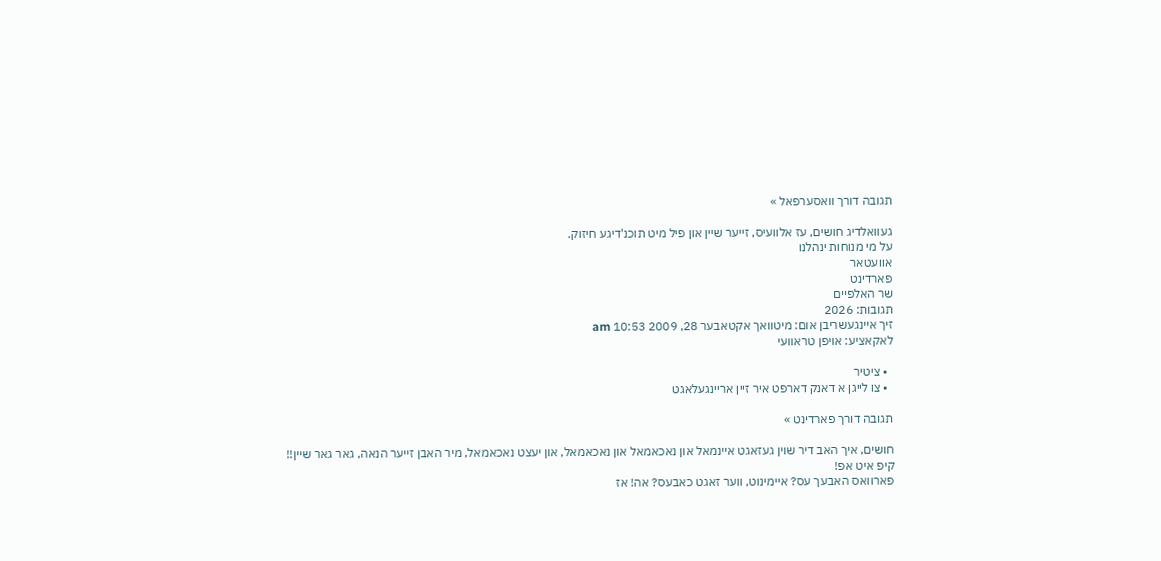תגובה דורך וואסערפאל »

געוואלדיג חושים, עז אלוועיס, זייער שיין און פיל מיט תוכנ'דיגע חיזוק.
על מי מנוחות ינהלנו
אוועטאר
פארדינט
שר האלפיים
תגובות: 2026
זיך איינגעשריבן אום: מיטוואך אקטאבער 28, 2009 10:53 am
לאקאציע: אויפן טראוועי

  • ציטיר
  • צו לייגן א דאנק דארפט איר זיין אריינגעלאגט

תגובה דורך פארדינט »

חושים, איך האב דיר שוין געזאגט איינמאל און נאכאמאל און נאכאמאל, און יעצט נאכאמאל, מיר האבן זייער הנאה, גאר גאר שיין!!
קיפ איט אפ!
פארוואס האבעך עס? איימינוט, ווער זאגט כאבעס? אה! אז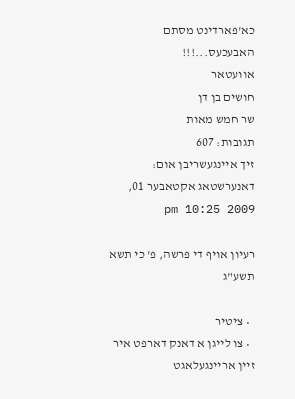כא'פארדינט מסתם האבעכעס...!!!
אוועטאר
חושים בן דן
שר חמש מאות
תגובות: 607
זיך איינגעשריבן אום: דאנערשטאג אקטאבער 01, 2009 10:25 pm

רעיון אויף די פרשה, פ' כי תשא תשע"ג

  • ציטיר
  • צו לייגן א דאנק דארפט איר זיין אריינגעלאגט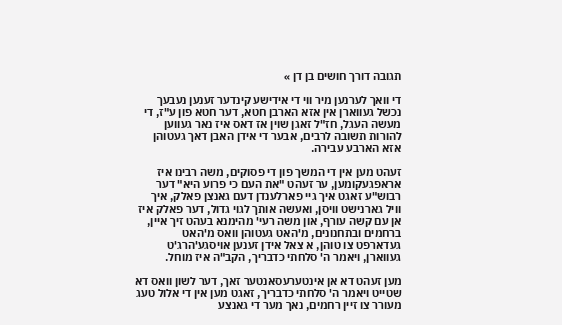תגובה דורך חושים בן דן »

די וואך לערנען מיר ווי די אידישע קינדער זענען נעבעך נכשל געווארן אין אזא הארבן חטא, דער חטא פון ע"ז, די מעשה העגל, חז"ל זאגן שוין אז דאס איז נאר געווען להורות תשובה לרבים, אבער די אידן האבן דאך געטוהן אזא הארבע עבירה.

זעהט מען אין די המשך פון די פסוקים, משה רבינו איז אראפגעקומען, ער זעהט "את העם כי פרוע היא" דער רבוש"ע זאגט איך גיי פארלענדן דעם גאנצן פאלק, איך וויל גארנישט וויסן, ואעשה אותך לגוי גדול, דער פאלק איז אן עם קשה עורף, און משה רעי' מהימנא בעהט זיך איין, ברחמים ובתחנונים, מ'האט געטוהן וואס מ'האט געדארפט צו טוהן, א צאל אידן זענען אויסגע'הרג'ט געווארן, ויאמר ה' סלחתי כדבריך, הקב"ה איז מוחל.

מען זעהט דא אן אינטערעסאנטער זאך, דער לשון וואס דא שטייט ויאמר ה' סלחתי כדבריך, זאגט מען אין די אלול טעג מעורר צו זיין רחמים, נאך מער די גאנצע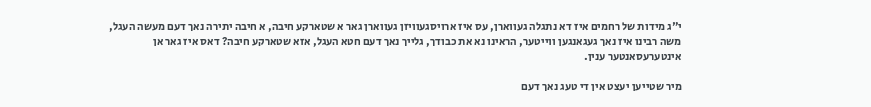י"ג מידות של רחמים איז דא נתגלה געווארן, עס איז ארויסגעוויזן געווארן גאר א שטארקע חיבה, א חיבה יתירה נאך דעם מעשה העגל, משה רבינו איז נאך געגאנגען ווייטער, הראינו נא את כבודך, גלייך נאך דעם חטא העגל, אזא שטארקע חיבה? דאס איז גאר אן אינטערעסאנטער ענין.

מיר שטייען יעצט אין די טעג נאך דעם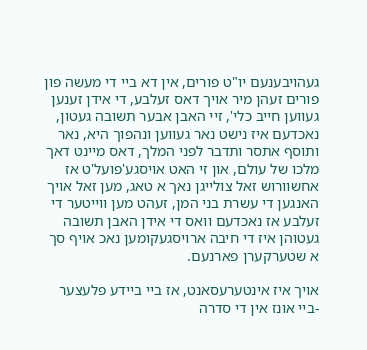געהויבענעם יו"ט פורים, אין דא ביי די מעשה פון פורים זעהן מיר אויך דאס זעלבע, די אידן זענען געווען חייב כלי', זיי האבן אבער תשובה געטון, נאכדעם איז נישט נאר געווען ונהפוך היא, נאר ותוסף אתסר ותדבר לפני המלך, דאס מיינט דאך מלכו של עולם, און זי האט אויסגע'פועל'ט אז אחשוורוש זאל צולייגן נאך א טאג, מען זאל אויך האנגען די עשרת בני המן, זעהט מען ווייטער די זעלבע אז נאכדעם וואס די אידן האבן תשובה געטוהן איז די חיבה ארויסגעקומען נאכ אויף סך א שטערקערן פארנעם.

אויך איז אינטערעסאנט, אז ביי ביידע פלעצער -ביי אונז אין די סדרה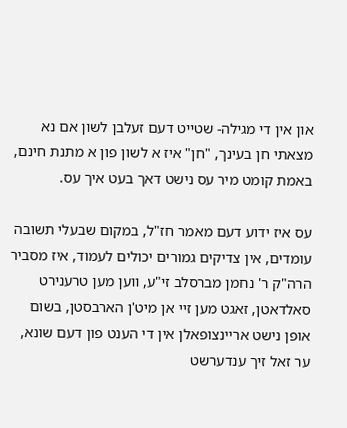און אין די מגילה- שטייט דעם זעלבן לשון אם נא מצאתי חן בעינך, "חן" איז א לשון פון א מתנת חינם, באמת קומט מיר עס נישט דאך בעט איך עס.

עס איז ידוע דעם מאמר חז"ל, במקום שבעלי תשובה עומדים, אין צדיקים גמורים יכולים לעמוד, איז מסביר הרה"ק ר' נחמן מברסלב זי"ע, ווען מען טרענירט סאלדאטן, זאגט מען זיי אן מיט'ן הארבסטן, בשום אופן נישט אריינצופאלן אין די הענט פון דעם שונא, ער זאל זיך ענדערשט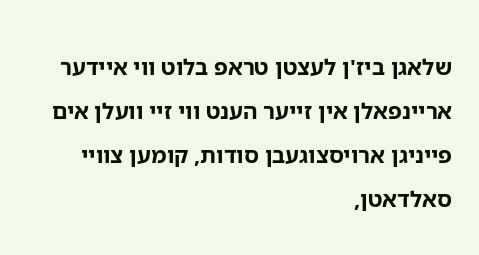שלאגן ביז'ן לעצטן טראפ בלוט ווי איידער אריינפאלן אין זייער הענט ווי זיי וועלן אים פייניגן ארויסצוגעבן סודות, קומען צוויי סאלדאטן,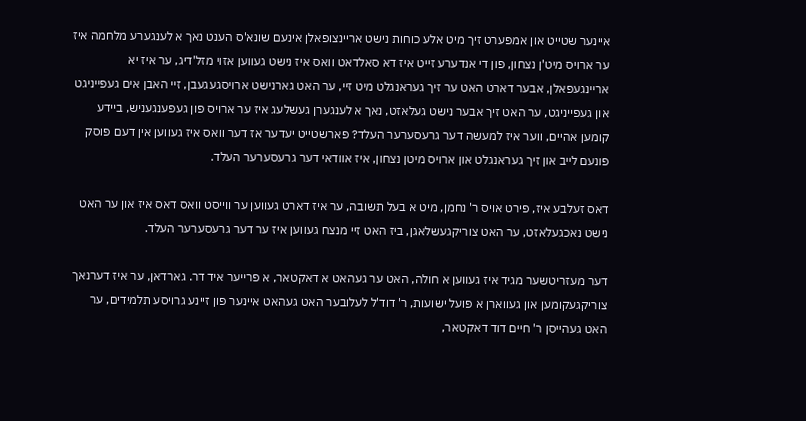איינער שטייט און אמפערט זיך מיט אלע כוחות נישט אריינצופאלן אינעם שונא'ס הענט נאך א לענגערע מלחמה איז ער ארויס מיט'ן נצחון, פון די אנדערע זייט איז דא סאלדאט וואס איז נישט געווען אזוי מזל'דיג, ער איז יא אריינגעפאלן, אבער דארט האט ער זיך געראנגלט מיט זיי, ער האט גארנישט ארויסגעגעבן, זיי האבן אים געפייניגט און געפייניגט, ער האט זיך אבער נישט געלאזט, נאך א לענגערן געשלעג איז ער ארויס פון געפענגעניש, ביידע קומען אהיים, ווער איז למעשה דער גרעסערער העלד? פארשטייט יעדער אז דער וואס איז געווען אין דעם פוסק פונעם לייב און זיך געראנגלט און ארויס מיטן נצחון, איז אוודאי דער גרעסערער העלד.

דאס זעלבע איז, פירט אויס ר' נחמן, מיט א בעל תשובה, ער איז דארט געווען ער ווייסט וואס דאס איז און ער האט נישט נאכגעלאזט, ער האט צוריקגעשלאגן, ביז האט זיי מנצח געווען איז ער דער גרעסערער העלד.

דער מעזריטשער מגיד איז געווען א חולה, האט ער געהאט א דאקטאר, א פרייער איד דר. גארדאן, ער איז דערנאך צוריקגעקומען און געווארן א פועל ישועות, ר' דוד'ל לעלובער האט געהאט איינער פון זיינע גרויסע תלמידים, ער האט געהייסן ר' חיים דוד דאקטאר,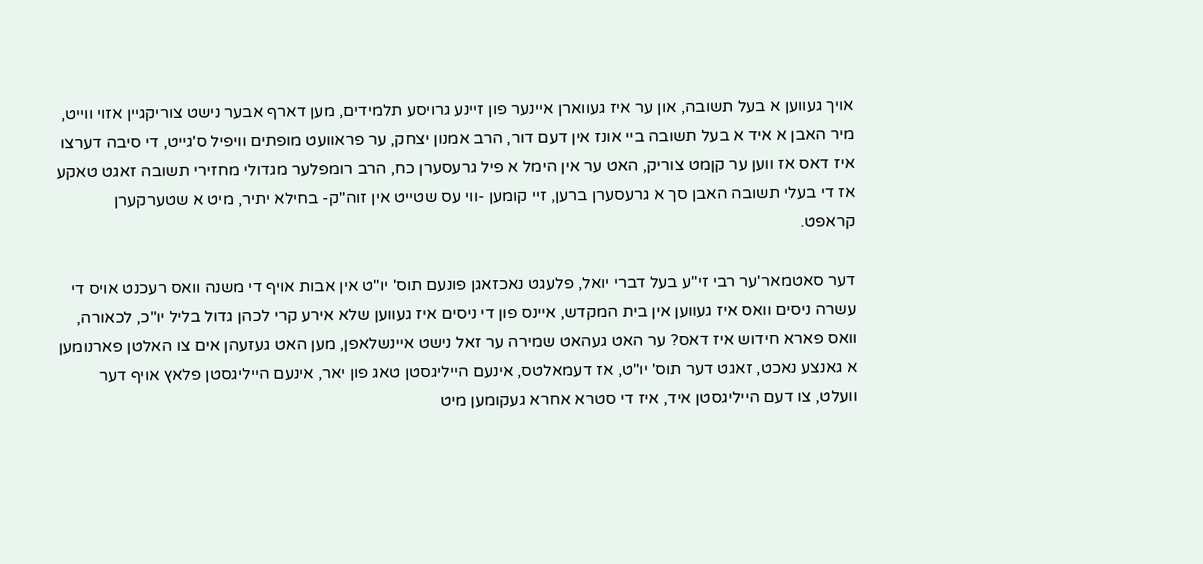אויך געווען א בעל תשובה, און ער איז געווארן איינער פון זיינע גרויסע תלמידים, מען דארף אבער נישט צוריקגיין אזוי ווייט, מיר האבן א איד א בעל תשובה ביי אונז אין דעם דור, הרב אמנון יצחק, ער פראוועט מופתים וויפיל ס'גייט, די סיבה דערצו איז דאס אז ווען ער קןמט צוריק, האט ער אין הימל א פיל גרעסערן כח, הרב רומפלער מגדולי מחזירי תשובה זאגט טאקע אז די בעלי תשובה האבן סך א גרעסערן ברען, זיי קומען -ווי עס שטייט אין זוה"ק- בחילא יתיר, מיט א שטערקערן קראפט.

דער סאטמאר'ער רבי זי"ע בעל דברי יואל, פלעגט נאכזאגן פונעם תוס' יו"ט אין אבות אויף די משנה וואס רעכנט אויס די עשרה ניסים וואס איז געווען אין בית המקדש, איינס פון די ניסים איז געווען שלא אירע קרי לכהן גדול בליל יו"כ, לכאורה, וואס פארא חידוש איז דאס? ער האט געהאט שמירה ער זאל נישט איינשלאפן, מען האט געזעהן אים צו האלטן פארנומען א גאנצע נאכט, זאגט דער תוס' יו"ט, אז דעמאלטס, אינעם הייליגסטן טאג פון יאר, אינעם הייליגסטן פלאץ אויף דער וועלט, צו דעם הייליגסטן איד, איז די סטרא אחרא געקומען מיט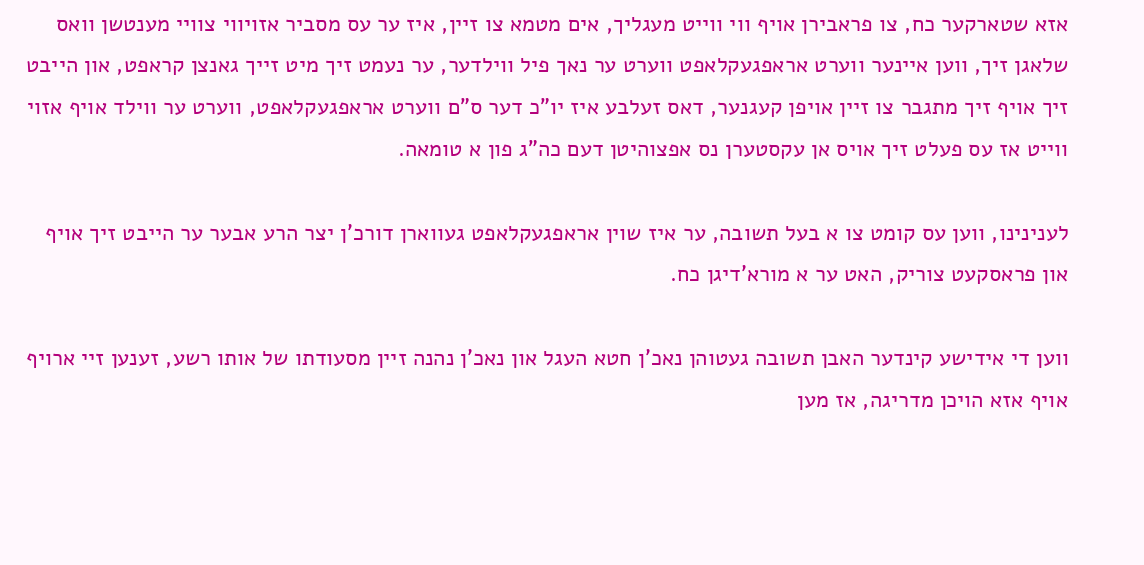אזא שטארקער כח, צו פראבירן אויף ווי ווייט מעגליך, אים מטמא צו זיין, איז ער עס מסביר אזויווי צוויי מענטשן וואס שלאגן זיך, ווען איינער ווערט אראפגעקלאפט ווערט ער נאך פיל ווילדער, ער נעמט זיך מיט זייך גאנצן קראפט, און הייבט זיך אויף זיך מתגבר צו זיין אויפן קעגנער, דאס זעלבע איז יו"כ דער ס"ם ווערט אראפגעקלאפט, ווערט ער ווילד אויף אזוי ווייט אז עס פעלט זיך אויס אן עקסטערן נס אפצוהיטן דעם כה"ג פון א טומאה.

לענינינו, ווען עס קומט צו א בעל תשובה, ער איז שוין אראפגעקלאפט געווארן דורכ'ן יצר הרע אבער ער הייבט זיך אויף און פראסקעט צוריק, האט ער א מורא'דיגן כח.

ווען די אידישע קינדער האבן תשובה געטוהן נאכ'ן חטא העגל און נאכ'ן נהנה זיין מסעודתו של אותו רשע, זענען זיי ארויף אויף אזא הויכן מדריגה, אז מען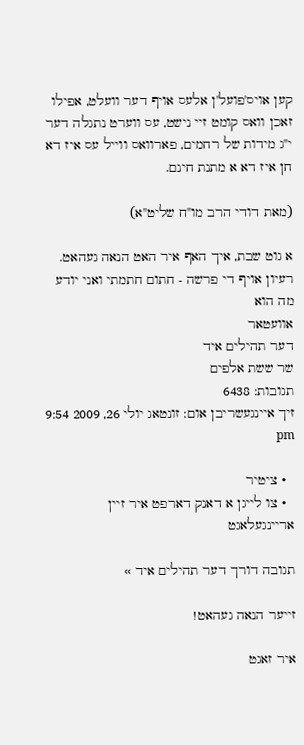קען אויס'פועל'ן אלעס אויף דער וועלט, אפילו זאכן וואס קומט זיי נישט, עס ווערט נתגלה דער י"ג מידות של רחמים, פארוואס ווייל עס איז דא חן איז דא א מתנת חינם.

(מאת דודי הרב מו"ח שליט"א)

א גוט שבת, איך האף איר האט הנאה געהאט.
רעיון אויף די פרשה - חתום חתמתי ואני יודע מה הוא
אוועטאר
דער תהילים איד
שר ששת אלפים
תגובות: 6438
זיך איינגעשריבן אום: זונטאג יולי 26, 2009 9:54 pm

  • ציטיר
  • צו לייגן א דאנק דארפט איר זיין אריינגעלאגט

תגובה דורך דער תהילים איד »

זייער הנאה געהאט!

איר זאגט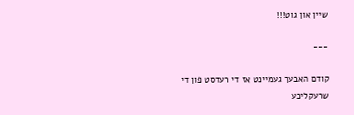שיין און גוט!!!

---

קודם האבעך געמיינט אז די רעדסט פון די שרעקליכע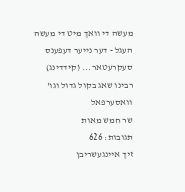מעשה די וואך מיט די מעשה העגל - דער נייער דעפענס סעקרעטאר... (קידדינג)
רבינו שאג בקול גדול וגו'
וואסערפאל
שר חמש מאות
תגובות: 626
זיך איינגעשריבן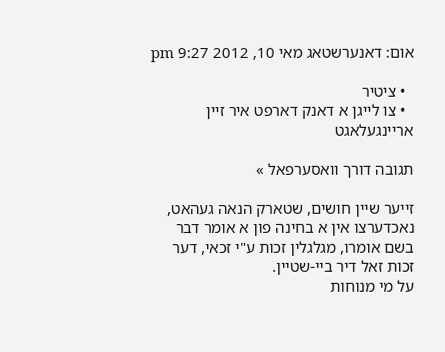אום: דאנערשטאג מאי 10, 2012 9:27 pm

  • ציטיר
  • צו לייגן א דאנק דארפט איר זיין אריינגעלאגט

תגובה דורך וואסערפאל »

זייער שיין חושים, שטארק הנאה געהאט, נאכדערצו אין א בחינה פון א אומר דבר בשם אומרו, מגלגלין זכות ע"י זכאי, דער זכות זאל דיר ביי-שטיין.
על מי מנוחות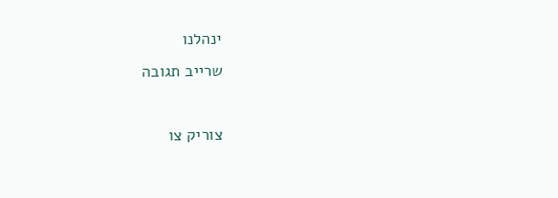ינהלנו
שרייב תגובה

צוריק צו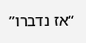“אז נדברו”